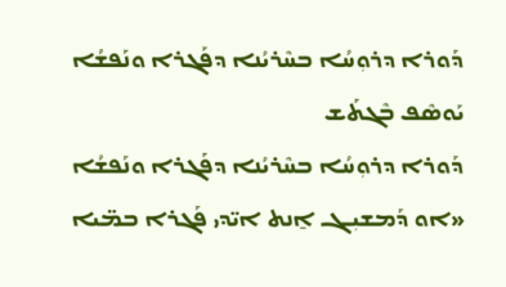ܕܰܘܪܐ ܕܪܘܼܚܳܐ ܒܚܶܪܝܳܢܐ ܕܦܰܓܪܐ ܘܢܰܦܫܳܐ
ܝܰܘܣܶܦ ܒܶܓܬܰܫ
ܕܰܘܪܐ ܕܪܘܼܚܳܐ ܒܚܶܪܝܳܢܐ ܕܦܰܓܪܐ ܘܢܰܦܫܳܐ
«ܐܘ ܕܰܡܫܝܼܓ ܐ̱ܢܬ ܐܝ̈ܕܝ ܦܰܓܪܐ ܒܡ̈ܝܐ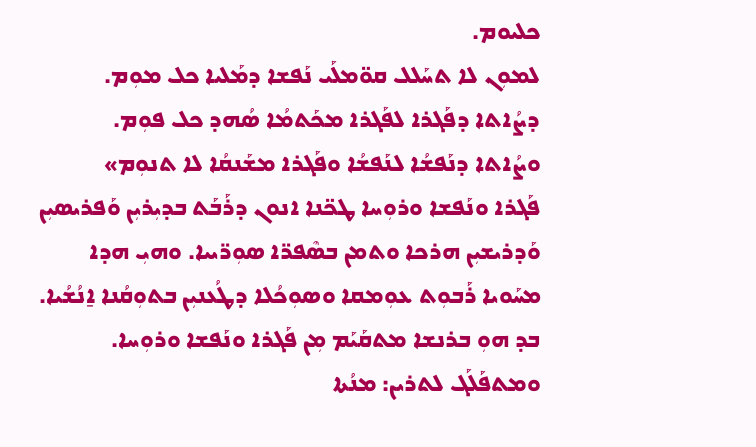ܟܠܝܘܡ.
ܠܡܘܼܢ ܠܐ ܬܚܰܠܠ ܩܘ̈ܡܠܰܝ ܢܰܦܫܐ ܕܡܰܠܝܐ ܟܠ ܡܘܼܡ.
ܕܨܳܐܬܐ ܕܦܰܓܪܐ ܠܦܰܓܪܐ ܡܟܰܬܡܳܐ ܣܳܗܕ ܟܠ ܦܘܼܡ.
ܘܨܳܐܬܐ ܕܢܰܦܫܳܐ ܠܢܰܦܫܳܐ ܘܦܰܓܪܐ ܡܫܰܢܩܳܐ ܠܐ ܬܢܘܼܡ»
ܦܰܓܪܐ ܘܢܰܦܫܐ ܘܪܘܼܚܐ ܛܟ̈ܢܐ ܐܢܘܢ ܕܪܰܒܰܬ ܒܕܝܼܪܝܼܢ ܘܰܦܪܝܣܝܼܢ ܘܰܕܪܝܫܝܼܢ ܗܪܟܐ ܘܬܡܢ ܒܣܶܦܪ̈ܐ ܣܘܼܪ̈ܝܝܐ. ܘܗܝܼ ܗܕܐ ܡܚܰܘܝܐ ܪܰܒܘܼܬ ܥܘܼܡܩܐ ܘܣܘܼܟܳܠܐ ܕܛܳܥܢܝܼܢ ܒܬܘܼܩܳܢܐ ܐ̱ܢܳܫܳܝܐ. ܒܕ ܗܘܼ ܒܪܢܫܐ ܡܬܩܰܝܰܡ ܡܼܢ ܦܰܓܪܐ ܘܢܰܦܫܐ ܘܪܘܼܚܐ. ܘܡܬܦܰܠܰܓ ܠܬܪܝܢ: ܡܢܳܬܐ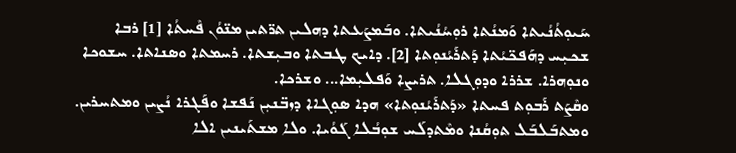ܚܰܝܘܼܬܳܢܳܝܬܐ ܘܰܡܢܳܬܐ ܪܘܼܚܳܢܳܝܬܐ. ܘܒܰܡܨܰܥܬܐ ܕܗܠܝܢ ܬܪ̈ܬܝܢ ܡܢ̈ܘܳܢ ܦܶܚܬܳܐ [1] ܪܒܐ ܫܟܝܼܚ ܕܗܰܦܟ̈ܝܳܬܐ ܕܰܬܪܰܝܳܢܘܼܬܐ [2]. ܕܐܝܟ ܛܒܬܐ ܘܒܝܼܫܬܐ. ܪܚܡܬܐ ܘܣܢܐܬܐ. ܚܫܘܟܐ ܘܢܘܼܗܪܐ. ܫܪܪܐ ܘܕܘܼܓܠܐ. ܬܪܝܨܐ ܘܰܦܠܝܼܡܐ... ܘܫܪܟܐ.
ܘܩܶܨܰܬ ܪܰܒܘܼܬ ܦܚܬܐ «ܕܰܬܪܰܝܳܢܘܼܬܐ» ܗܕܐ ܣܘܼܓܐܐ ܕܙܒ̈ܢܝܼܢ ܢܰܦܫܐ ܘܦܰܓܪܐ ܢܳܨܝܢ ܘܡܬܚܪܝܢ. ܘܡܬܒܰܠܒܰܠ ܬܘܼܩܳܢܐ ܘܡܶܬܕܠܰܚ ܫܘܼܒܳܠܐ ܓܰܘܳܝܐ. ܘܠܐ ܡܫܬܰܝܢܝܢ ܐܠܐ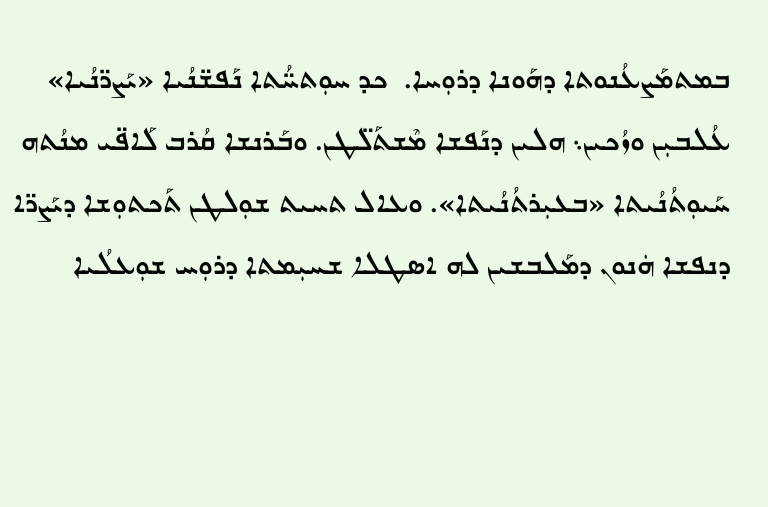ܒܡܬܡܰܨܥܳܢܘܬܐ ܕܗܰܘܢܐ ܕܪܘܼܚܐ.  ܟܕ ܚܘܼܬܚ̈ܳܬܐ ܢܰܦܫ̈ܢܳܝܐ «ܝܰܨܪ̈ܢܳܝܐ» ܥܳܠܒܝܼܢ ܘܙܳܟܝܢ܆ ܗܠܝܢ ܕܢܰܦܫܐ ܡܶܫܬܰܠ̈ܛܢ. ܘܒܰܪܢܫܐ ܩܳܪܒ ܠܰܐܦ̈ܝ ܡܢܳܬܗ ܚܰܝܘܼܬܳܢܳܝܬܐ «ܒܥܝܼܪܬܳܢܳܝܬܐ». ܘܥܐܠ ܬܚܝܬ ܫܘܼܠܛܢ ܬܰܟܬܘܼܫܐ ܕܝܰܨܪ̈ܐ ܕܢܦܫܐ ܗܿܢܘܢ ܕܡܰܠܒܫܝܢ ܠܗ ܐܣܛܠܐ ܫܚܝܼܡܬܐ ܕܪܘܼܚ ܫܘܼܥܠܳܝܐ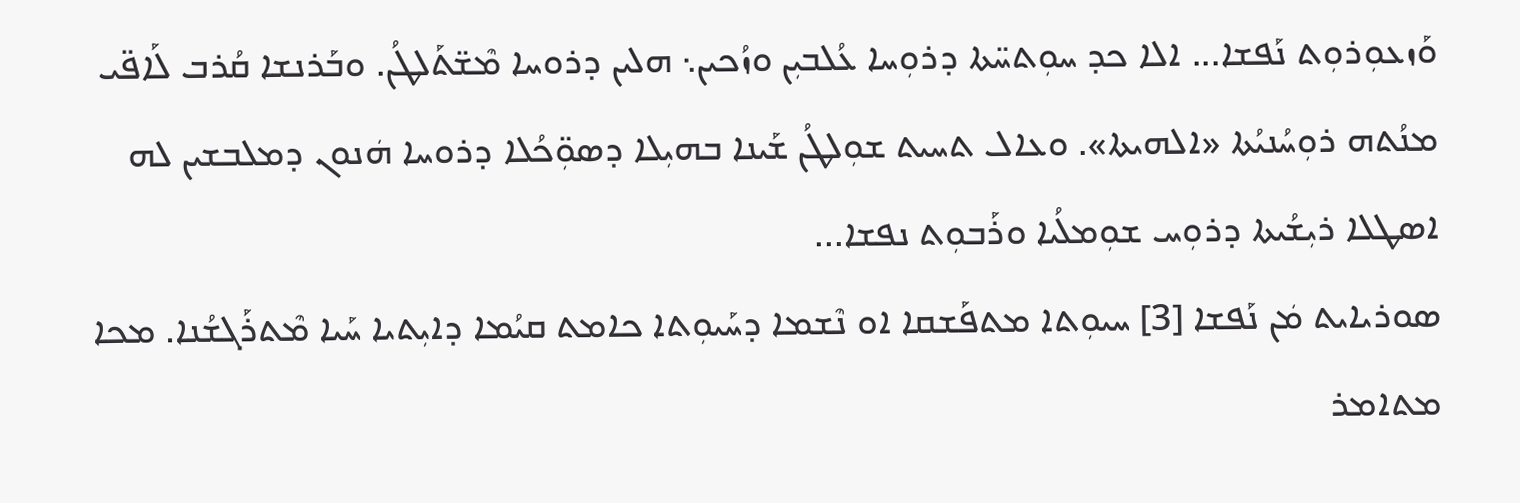ܘܰܙܥܘܼܪܘܼܬ ܢܰܦܫܐ... ܐܠܐ ܟܕ ܚܘܼܬܚ̈ܬܐ ܕܪܘܼܚܐ ܥܳܠܒܝܼܢ ܘܙܳܟܝܢ܆ ܗܠܝܢ ܕܪܘܚܐ ܡܶܫ̈ܬܰܠܛܳܢ. ܘܒܰܪܢܫܐ ܩܳܪܒ ܠܰܐܦ̈ܝ ܡܢܳܬܗ ܪܘܼܚܳܢܝܳܬܐ «ܐܠܗܝܬܐ». ܘܥܐܠ ܬܚܝܬ ܫܘܼܠܛܳܢ ܫܰܝܢܐ ܒܗܝܼܠܐ ܕܣܘܼ̈ܟܳܠܐ ܕܪܘܚܐ ܗܿܢܘܢ ܕܡܠܒܫܝܢ ܠܗ ܐܣܛܠܐ ܪܝܼܫܳܝܬܐ ܕܪܘܼܚ ܫܘܼܡܠܳܝܐ ܘܪܰܒܘܼܬ ܢܦܫܐ...
ܣܘܪܝܐܝܬ ܡܿܢ ܢܰܦܫܐ [3] ܚܝܘܼܬܐ ܡܬܦܰܫܩܐ ܐܘ ܢܶܫܡܐ ܕܚܰܝܘܼܬܐ ܟܐܡܬ ܩܝܳܡܐ ܕܐܝܼܬܝܐ ܚܰܝܐ ܡܶܬܪܰܓܫܳܢܐ. ܡܟܐ ܡܬܐܡܪ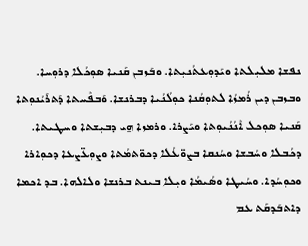ܢܦܫܐ ܡܠܝܼܠܬܐ ܘܝܰܕܘܼܥܬܳܢܝܼܬܐ. ܘܒܰܙܒܢ ܩܰܢܝܐ ܣܘܼܟܳܠܐ ܕܪܘܼܚܐ. ܘܒܙܒܢ ܕܝܢ ܪܳܡܙܳܐ ܠܬܘܼܩܳܢܐ ܟܘܼܠܳܢܳܝܐ ܕܒܪܢܫܐ. ܘܰܒܦܶܚܬܐ ܕܰܬܪܰܝܳܢܘܼܬܐ ܩܰܢܝܐ ܣܘܼܟܠ ܐܶܢܳܢܳܝܘܼܬܐ ܘܝܰܨܪܐ. ܘܪܡܙܐ ܗ̱ܝ ܕܒܝܼܫܬܐ ܘܚܛܝܬܐ. ܕܟܳܒܠܐ ܘܚܳܒܫܐ ܘܚܳܢܩܐ ܒܨܘ̈ܥܳܠܐ ܕܟܘ̈ܬܡܳܬܐ ܘܨܘܼܥ̈ܨܥܐ ܕܟܘܼܐܪܐ ܘܟܘܼܚܳܕܐ. ܘܚܳܝܛܐ ܘܣܳܝܡܳܐ ܘܝܼܠܐ ܒܝܢܬ ܒܪܢܫܐ ܘܠܐܠܗܐ. ܒܕ ܐܟܡܐ ܕܐܬܒܰܕܩܰܬ ܥܡ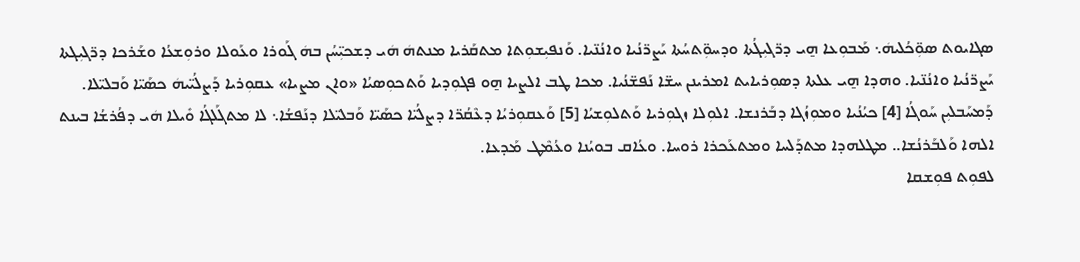ܣܓܐܝܘܬ ܣܘܼ̈ܟܳܠܝܗܿ܆ ܡܰܒܘܼܥܐ ܗ̱ܝ ܕܪ̈ܓܝܼܓܳܬܐ ܘܕܚܘܼ̈ܬܚܳܬܐ ܝܰܨܪ̈ܢܳܝܐ ܘܐܢܳܢ̈ܝܐ. ܘܰܢܦܝܼܫܘܼܬܐ ܡܬܩܰܪܝܐ ܡܢܬܗܿ ܗܿܝ ܕܫܟܝܼ̈ܚܳܢ ܒܗܿ ܓܰܘܪܐ ܘܥܰܘܠܐ ܘܪܘܼܫܥܳܐ ܘܫܰܪܟܐ ܕܪ̈ܓܝܼܓܬܐ ܝܰܨܪ̈ܢܳܝܐ ܘܐܢܳܢ̈ܝܐ. ܘܗܕܐ ܗ̱ܝ ܥܠܬܐ ܕܣܘܼܪܝܐܝܬ ܐܡܪܝܢܢ ܚܫ̈ܐ ܢܰܦܫ̈ܢܳܝܐ. ܡܟܐ ܛܒ ܐܠܨܝܐ ܗ̱ܘ ܦܓܘܼܕܝܐ ܘܰܬܟܘܼܣܝܳܐ «ܘܐܢ ܡܨܝܐ» ܥܩܘܼܪܝܐ ܕܰܨܠܳܝ̈ܝܗܿ ܟܣܰܝ̈ܐ ܘܰܒܠܝ̈ܠܐ. ܕܰܡܚܰܒܠܝܼܢ ܚܰܘܓܳܐ [4] ܟܝܳܢܳܝܐ ܘܡܘܼܙܳܓܐ ܕܒܰܪܢܫܐ. ܐܠܘܼܠܐ ܙܓܘܼܪܝܐ ܘܰܬܠܘܼܫܝܳܐ [5] ܘܰܥܩܘܼܪܝܳܐ ܕܥܶܩܳܪ̈ܐ ܕܨܠܳܝ̈ܐ ܟܣܰܝ̈ܐ ܘܰܒܠܝ̈ܠܐ ܕܢܰܦܫܳܐ܆ ܠܐ ܡܬܓܰܠܓܳܐ ܘܺܝܠܐ ܗܿܝ ܕܦܳܪܫܳܐ ܒܝܢܬ ܐܠܗܐ ܘܰܠܒܰܪܢܳܫܐ.. ܡܛܠܗܕܐ ܡܬܕܰܠܚܐ ܘܡܬܥܰܟܪܐ ܪܘܚܐ. ܘܥܳܐܩ ܒܘܝܳܢܐ ܘܥܳܡܶܛ ܡܰܕܥܐ.
ܠܦܘܼܬ ܦܘܼܫܩܐ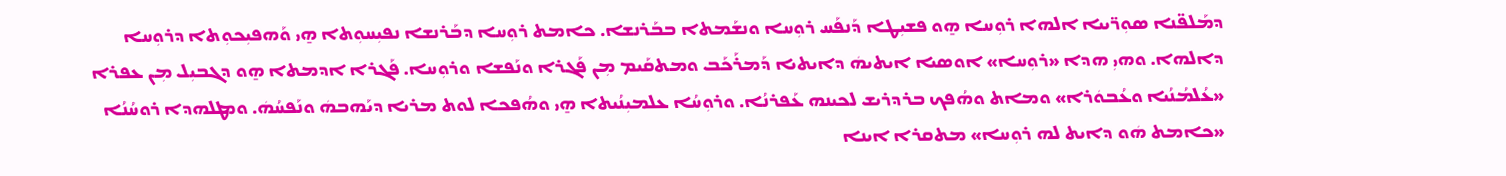ܕܡܰܠܦ̈ܢܐ ܣܘܼܪ̈ܝܝܐ ܐܠܗܐ ܪܘܼܚܐ ܗ̱ܘ ܦܫܝܼܛܐ ܕܰܢܦܰܚ ܪܘܼܚܐ ܘܢܫܰܡܬܐ ܒܒܰܪܢܫܐ. ܟܐܡܬ ܪܘܼܚܐ ܕܒܰܪܢܫܐ ܢܦܝܼܚܘܼܬܐ ܗ̱ܝ ܘܰܗܦܝܼܟܘܼܬܐ ܕܪܘܼܚܐ ܕܐܠܗܐ. ܘܗܝܼ ܗܕܐ «ܪܘܼܚܐ» ܐܘܣܝܐ ܐܝܬܝܗܿ ܕܐܝܬܝܐ ܕܰܡܪܰܟܰܒ ܘܡܬܩܰܝܡ ܡܼܢ ܦܰܓܪܐ ܘܢܰܦܫܐ ܘܪܘܼܚܐ. ܦܰܓܪܐ ܐܕܡܬܐ ܗ̱ܘ ܕܓܒܝܼܠ ܡܼܢ ܥܦܪܐ «ܥܳܠܡܳܢܳܝܐ ܘܥܳܒܘܿܪܐ» ܘܡܐܬ ܘܗܳܦܟ ܒܪܕܪܝܫ ܠܟܝܢܗ ܥܰܦܪܢܳܐ. ܘܪܘܼܚܳܐ ܥܠܡܝܼܢܳܝܬܐ ܗ̱ܝ ܘܗܳܦܟܐ ܠܘܬ ܡܪܝܐ ܕܝܰܗܒܗܿ ܘܢܰܦܚܳܗܿ. ܘܡܛܠܗܕܐ ܪܘܚܳܢܳܐ «ܟܐܡܬ ܗܿܘ ܕܐܝܬ ܠܗ ܪܘܼܚܐ» ܡܬܩܪܐ ܐܝܢܐ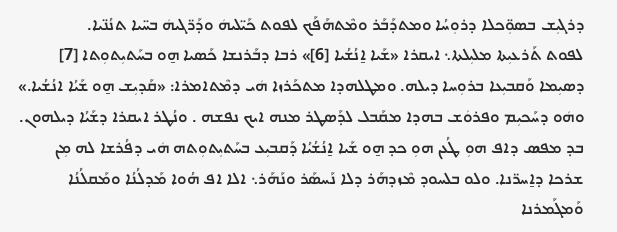ܕܪܓܝܼܫ ܒܣܘܼ̈ܟܠܐ ܕܪܘܼܚܳܐ ܘܡܬܕܰܒܰܪ ܘܡܶܬܗܰܦܰܟ ܠܦܘܬ ܟܰܝ̈ܠܝܗܿ ܘܕܰܪ̈ܓܝܗܿ ܒܚ̈ܝܐ ܬܢܳܢ̈ܝܐ.
ܠܦܘܬ ܬܰܪܥܝܼܬܐ ܡܠܝܼܠܬܐ܆ ܐܝܩܪܐ «ܫܰܝܐ ܐ̱ܢܳܫܳܝܐ [6]» ܪܒܐ ܕܒܰܪܢܫܐ ܟܰܣܝܐ ܗ̱ܘ ܒܚܰܬܝܼܬܘܼܬܐ [7] ܕܣܝܼܡܐ ܘܰܩܒܝܼܥܐ ܒܪܘܼܚܐ ܕܝܠܗ. ܘܡܛܠܗܕܐ ܡܬܟܰܪܙܐ ܗܿܝ ܕܡܶܬܐܡܪܐ: «ܩܰܕܝܼܫ ܗ̱ܘ ܫܰܝܳܐ ܐܢܳܫܳܝܐ.» ܘܗܿܘ ܕܚܰܟܝܼܡ ܘܦܪܘܿܫ ܒܗܕܐ ܡܩܰܒܠ ܠܕܰܣܛܪ ܡܢܗ ܐܝܟ ܢܦܫܗ . ܘܢܳܛܪ ܐܝܩܪܐ ܕܫܰܝܳܐ ܕܝܠܗܘܢ. ܒܕ ܡܦܣ ܕܐܦ ܗܘܼ ܛܳܥܢ ܗܘܼ ܟܕ ܗ̱ܘ ܫܰܝܐ ܐ̱ܢܳܫܳܝܳܐ ܕܰܩܒܝܼܥ ܒܚܰܬܝܼܬܘܼܬܗ ܗܿܝ ܕܦܳܪܫܐ ܠܗ ܡܼܢ ܫܪܟܐ ܕܐ̱ܚܪ̈ܢܐ. ܘܠܘ ܒܠܚܘܕ ܡܶܙܕܗܰܪ ܕܠܐ ܢܰܚܣܰܪ ܘܢܰܗܰܪ܆ ܐܠܐ ܐܦ ܗܳܘܐ ܡܰܕܠܳܢܳܐ ܘܡܰܩܠܳܢܳܐ ܘܰܡܓܰܡܪܢܐ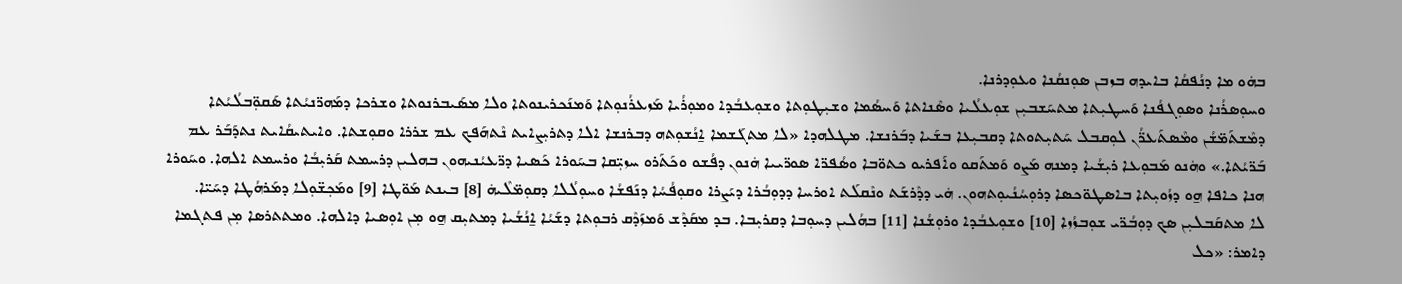ܒܗܿܘ ܡܐ ܕܢܳܦܩܳܐ ܒܐܝܕܗ ܒܙܒܢ ܣܘܼܢܩܳܢܐ ܘܥܘܼܕܪܢܐ.
ܘܚܘܼܣܪܳܢܐ ܘܣܘܼܓܦܳܢܐ ܘܰܚܛܝܼܬܐ ܡܬܚܰܫܒܝܼܢ ܫܘܼܥܠܳܝܐ ܘܣܶܢܐܬܐ ܘܰܚܣܳܡܐ ܘܫܝܼܛܘܼܬܐ ܘܫܘܼܥܒܳܕܐ ܘܡܘܼܪܳܝܐ ܡܰܙܥܪܳܢܘܼܬܐ ܘܰܡܢܰܟܪܝܢܘܬܐ ܘܠܐ ܡܣܰܝܒܪܢܘܬܐ ܘܫܪܟܐ ܕܡܰܗܪ̈ܢܝܳܬܐ ܣܰܩܘܼ̈ܒܠܳܝܳܬܐ ܕܡܶܫܬܰܡ̈ܫܳܢ ܘܡܶܣܬܰܥܪ̈ܳܢ ܠܘܼܩܒܠ ܚܰܬܝܼܬܘܬܐ ܕܩܒܝܼܥܐ ܒܫܰܝܐ ܕܒܰܪܢܫܐ. ܡܛܠܗܕܐ «ܠܐ ܡܬܓܰܫܡܐ ܐ̱ܢܳܫܘܼܬܗ ܕܒܪܢܫܐ ܐܠܐ ܕܬܪܝܼܨܐܝܬ ܢܶܬܗܰܦܟ ܥܡ ܫܪܪܐ ܘܩܘܼܫܬܐ. ܘܐܝܬܝܩܳܐܝܬ ܢܬܕܰܒܰܪ ܥܡ ܒܰܪ̈ܝܳܬܐ.» ܘܗܿܢܘ ܡܰܒܘܼܥܐ ܪܝܼܫܳܝܐ ܕܡܢܗ ܡܰܨܘ ܘܰܡܬܰܩܘ ܘܐܰܦܪܝܘ ܟܬܘ̈ܒܐ ܘܣܳܦܪ̈ܐ ܣܘܪ̈ܝܝܐ ܗܿܢܘܢ ܕܦܳܫܘ ܘܟܰܬܰܪܘ ܚܙܝܼ̈ܩܐ ܒܚܰܘܪܐ ܟܰܣܝܐ ܕܪ̈ܥܝܳܢܝܗܘܢ ܒܗܠܝܢ ܕܪܚܡܬ ܩܰܪܝܼܒܳܐ ܘܪܚܡܬ ܐܠܗܐ. ܘܚܰܘܪܐ ܗܢܐ ܟܐܦܐ ܗ̱ܘ ܕܙܳܘܝܼܬܐ ܒܐܣܛܘ̈ܟܣܐ ܕܪܘܼܚܳܢܳܝܘܼܬܗܘܢ. ܗܿܝ ܕܕܶܪܫܰܬ ܘܢܶܩܠܰܬ ܐܘܪܚܐ ܕܕܘܼܒܳܪܐ ܕܝܰܨܪܐ ܘܩܘܼܦܳܚܳܐ ܕܢܰܦܫܳܐ ܘܚܘܼܠܳܠܐ ܕܩܘܼܡ̈ܠܶܝܗܿ [8] ܒܝܢܬ ܡܰܘ̈ܛܐ [9] ܘܡܰܟܼܫ̈ܘܼܠܐ ܕܡܰܪܗܳܛܐ ܕܚܰܝ̈ܐ.
ܠܐ ܡܬܩܰܒܠܝܼܢ ܣܟ ܕܘܼܒܳܪ̈ܝ ܫܘܼܒܙܳܙܐ [10] ܘܫܘܼܥܒܳܕܐ ܘܪܘܼܫܳܢܐ [11] ܒܗܳܠܝܢ ܕܚܘܼܒܐ ܕܩܪܝܼܒܐ. ܒܕ ܡܩܰܕܶܫ ܘܰܡܙܰܕܶܩ ܪܒܘܼܬܐ ܕܫܰܝܳܐ ܐ̱ܢܳܫܳܝܐ ܕܡܬܝܼܩ ܗ̱ܘ ܡܼܢ ܐܘܼܣܝܐ ܕܐܠܗܐ. ܘܡܬܬܪܣܐ ܡܼܢ ܦܬܓܡܐ ܕܐܡܪ: «ܟܠ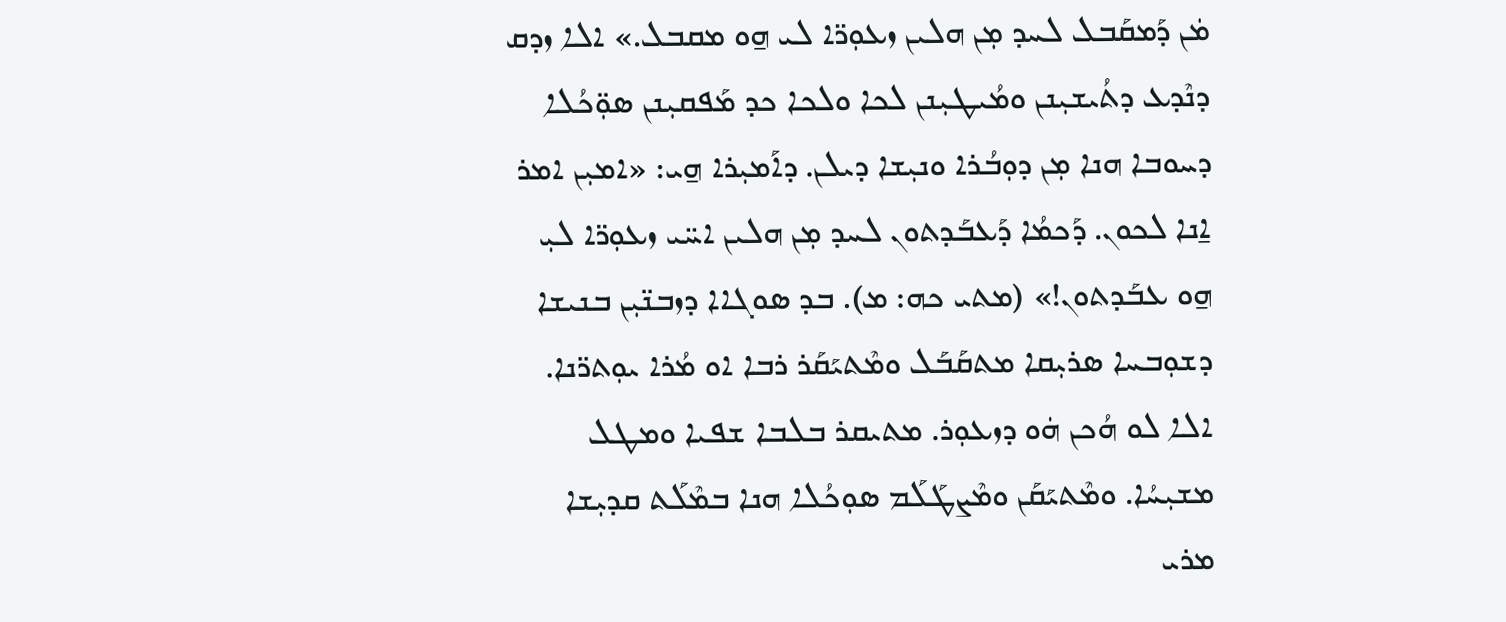ܡܿܢ ܕܰܡܩܰܒܠ ܠܚܕ ܡܼܢ ܗܠܝܢ ܙܥܘܼܪ̈ܐ ܠܝ ܗ̱ܘ ܡܩܒܠ.» ܐܠܐ ܙܕܩ ܕܢܶܕܥ ܕܬܳܝܫܝܼܢܢ ܘܡܳܝܛܝܼܢܢ ܠܟܐ ܘܠܟܐ ܟܕ ܡܰܦܩܝܼܢܢ ܣܘܼ̈ܟܳܠܐ ܕܚܘܒܐ ܗܢܐ ܡܼܢ ܕܘܼܒܳܪܐ ܘܢܝܼܫܐ ܕܝܠܢ. ܕܐܰܡܝܼܪܐ ܗ̱ܝ: «ܐܡܝܼܢ ܐܡܪ ܐ̱ܢܐ ܠܟܘܢ. ܕܰܟܡܳܐ ܕܰܥܒܰܕܬܘܢ ܠܚܕ ܡܼܢ ܗܠܝܢ ܐܚ̈ܝ ܙܥܘܼܪ̈ܐ ܠܝܼ ܗ̱ܘ ܥܒܰܕܬܘܢ!» (ܡܬܝ ܟܗ: ܡ). ܒܕ ܣܘܓܐܐ ܕܙܒܢ̈ܝܼܢ ܒܢܝܫܐ ܕܫܘܼܒܚܐ ܣܪܝܼܩܐ ܡܬܩܰܒܰܠ ܘܡܶܬܝܰܩܰܪ ܪܒܐ ܐܘ ܡܳܪܐ ܝܘܼܬܪ̈ܢܐ. ܐܠܐ ܠܘ ܗܳܟܢ ܗܿܘ ܕܙܥܘܼܪ. ܡܬܝܩܪ ܒܠܒܐ ܫܦܝܐ ܘܡܛܠ ܡܫܝܼܚܳܐ. ܘܡܶܬܝܰܩܰܢ ܘܡܶܨܛܰܠܰܡ ܣܘܼܟܳܠܐ ܗܢܐ ܒܡܶܠܰܬ ܩܕܝܼܫܐ ܡܪܝ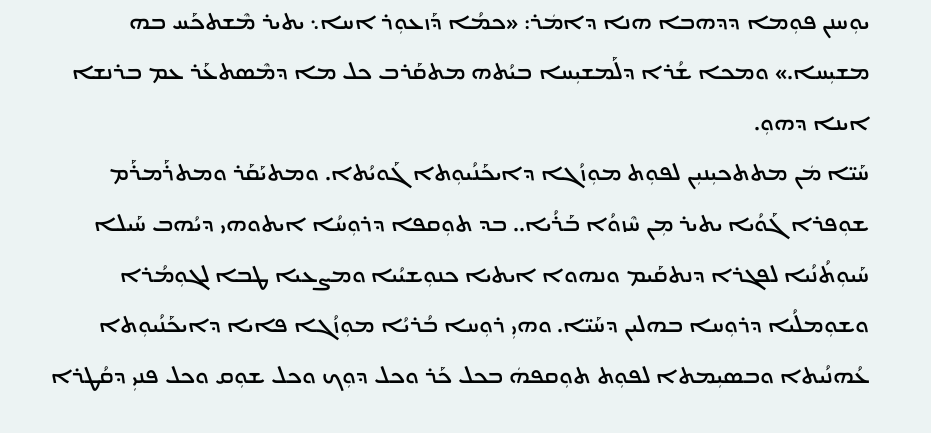ܝܘܼܚܢܢ ܦܘܼܡܐ ܕܕܗܒܐ ܗܢܐ ܕܐܡܿܪ: «ܟܡܳܐ ܕܰܙܥܘܼܪ ܐܚܐ܆ ܝܬܝܪ ܡܶܫܬܟܰܚ ܒܗ ܡܫܝܼܚܐ.» ܘܡܟܐ ܫܳܪܐ ܕܠܰܡܫܝܼܚܐ ܒܝܳܬܗ ܡܬܩܰܪܒ ܟܠ ܡܐ ܕܡܶܣܬܥܰܪ ܥܡ ܒܪܢܫܐ ܐܝܢܐ ܕܗܘܼ.
ܚܰܝ̈ܐ ܡܿܢ ܡܬܬܟܝܼܢܝܼܢ ܠܦܘܼܬ ܡܘܼܙܳܓܐ ܕܐܝܟܰܢܳܝܘܼܬܐ ܓܰܘܝܳܬܐ. ܘܡܬܝܰܩܰܪ ܘܡܬܪܰܡܪܰܡ ܫܘܼܦܪܐ ܓܰܘܳܝܐ ܝܬܝܪ ܡܼܢ ܚܶܙܘܳܐ ܒܰܪܳܝܐ.. ܒܕ ܬܘܼܩܦܐ ܕܪܘܼܚܳܐ ܐܝܬܘܗܝ ܕܝܳܗܒ ܚܰܝܠܐ ܚܰܝܘܼܬܳܢܳܝܐ ܠܦܓܪܐ ܕܢܬܩܰܝܡ ܘܢܗܘܐ ܐܝܬܝܐ ܟܢܘܼܫܝܳܝܐ ܘܡܨܥܝܐ ܛܒܐ ܠܓܘܼܡܳܪܐ ܘܫܘܼܡܠܳܝܐ ܕܪܘܼܚܐ ܒܗܠܝܢ ܕܚܰܝ̈ܐ. ܘܗܝܼ ܪܘܼܚܐ ܒܳܪܝܳܐ ܡܘܼܙܳܓܐ ܦܐܝܐ ܕܐܝܟܰܢܳܝܘܼܬܐ ܥܳܗܢܳܝܬܐ ܘܒܣܝܼܡܬܐ ܠܦܘܼܬ ܬܘܼܩܦܗܿ ܒܟܠ ܟܰܪ ܘܟܠ ܕܘܼܟ ܘܟܠ ܫܘܼܩ ܘܟܠ ܦܢܝܼ ܕܩܳܛܪܐ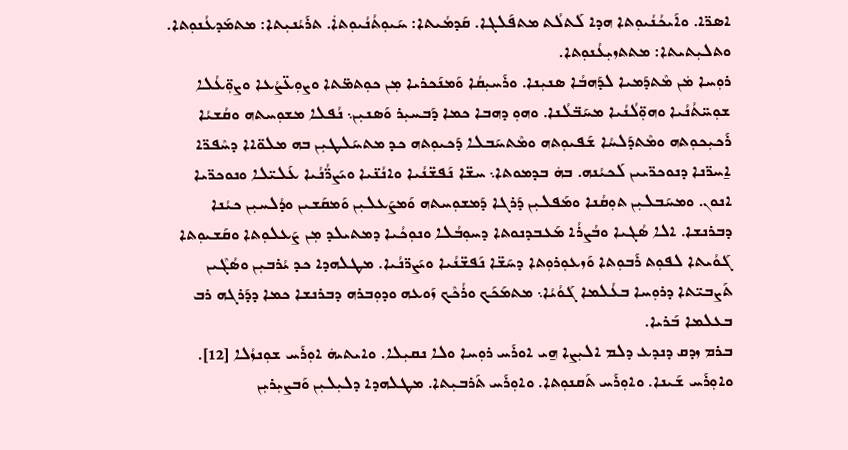ܐܣܪ̈ܐ. ܘܐܰܝܟܳܢܳܝܘܼܬܐ ܗܕܐ ܠܰܬܠܳܬ ܡܬܦܰܠܓܐ. ܩܰܕܡܳܝܬܐ: ܚܰܝܘܼܬܳܢܳܝܘܼܬܐܿ. ܬܪܰܝܳܢܝܼܬܐ: ܡܬܡܰܕܥܳܢܘܼܬܐ. ܘܬܠܝܼܬܝܬܐ: ܡܬܬܙܝܼܥܳܢܘܼܬܐ.
ܪܘܼܚܐ ܡܿܢ ܡܶܬܕܰܡܝܐ ܠܕܰܗܒܳܐ ܣܢܝܼܢܐ. ܘܪܰܚܝܼܩܳܐ ܘܰܡܢܰܟܪܝܐ ܡܼܢ ܟܘܼܬܡ̈ܬܐ ܘܨܘܼܥ̈ܨܳܥܐ ܘܨܘܼ̈ܥܳܠܐ ܫܘܼܚ̈ܬܳܢܳܝܐ ܘܗܘܼ̈ܠܳܢܳܝܐ ܡܚܰܒ̈ܠܳܢܐ. ܘܗܘܼ ܕܗܒܐ ܟܡܐ ܕܰܒܚܝܼܪ ܘܰܣܢܝܼܢ܆ ܢܳܦܠܐ ܡܫܘܼܚܬܗ ܘܩܳܫܝܳܐ ܪܰܟܝܼܟܘܼܬܗ ܘܡܶܬܕܰܠܚܳܐ ܫܰܦܝܘܼܬܗ ܘܡܶܬܚܰܒܠܐ ܕܰܟܝܘܼܬܗ ܟܕ ܡܬܚܰܠܛܝܼܢ ܒܗ ܡܠܘ̈ܐܐ ܕܚܶܦܪ̈ܐ ܐ̱ܚܪ̈ܢܐ ܕܢܘܟܪ̈ܝܝܢ ܠܰܟܝܳܢܗ. ܒܗܿ ܒܕܡܘܬܐ܆ ܚܫ̈ܐ ܢܰܦܫ̈ܢܳܝܐ ܘܐܢܳܢ̈ܝܐ ܘܝܰܨܪ̈ܳܢܳܝܐ ܥܰܠܝ̈ܠܐ ܘܢܘܟܪ̈ܝܐ ܐܢܘܢ. ܘܡܚܰܒܠܝܼܢ ܬܘܼܩܳܢܐ ܘܡܰܦܠܝܼܢ ܕܰܪܓܐ ܕܰܡܫܘܼܚܬܗ ܘܰܡܨܰܥܠܝܼܢ ܘܰܡܩܰܫܝܢ ܘܕܳܠܚܝܼܢ ܟܝܳܢܐ ܕܒܪܢܫܐ. ܐܠܐ ܣܳܓܝܐ ܘܒܳܨܪܳܐ ܡܰܥܒܕܢܘܬܐ ܕܚܘܼܒܳܠܐ ܘܢܘܼܟܳܝܐ ܕܡܬܝܠܕ ܡܼܢ ܨܰܥܠܘܼܬܐ ܘܩܰܫܝܘܼܬܐ ܓܰܘܳܝܬܐ ܠܦܘܼܬ ܪܰܒܘܼܬܐ ܘܰܙܥܘܼܪܘܼܬܐ ܕܚܰܫ̈ܐ ܢܰܦܫ̈ܢܳܝܐ ܘܝܰܨܪ̈ܢܳܝܐ. ܡܛܠܗܕܐ ܟܕ ܝܳܪܒܝܼܢ ܘܣܳܓܶܝܢ ܬܰܨܒܝ̈ܬܐ ܕܪܘܼܚܐ ܒܥܳܠܡܐ ܓܰܘܳܝܳܐ܆ ܡܬܡܰܟܰܟ ܘܪܳܟܶܟ ܙܰܘܥܗ ܘܕܘܼܒܪܗ ܕܒܪܢܫܐ ܟܡܐ ܕܕܰܪܓܗ ܪܒ ܒܥܠܡܐ ܒܰܪܝܐ.
ܒܪܡ ܙܕܩ ܕܢܕܥ ܕܠܡ ܐܠܝܼܨܐ ܗ̱ܝ ܐܘܪܰܚ ܪܘܼܚܐ ܘܠܐ ܢܩܝܼܠܐ. ܘܐܝܬܝܗܿ ܐܘܼܪܰܚ ܫܘܼܢܙܳܠܐ [12]. ܘܐܘܼܪܰܚ ܫܰܝܢܐ. ܘܐܘܼܪܰܚ ܬܰܩܢܘܼܬܐ. ܘܐܘܼܪܰܚ ܬܰܪܒܝܼܬܐ. ܡܛܠܗܕܐ ܕܠܝܼܠܝܼܢ ܘܰܒܨܝܼܪܝܼܢ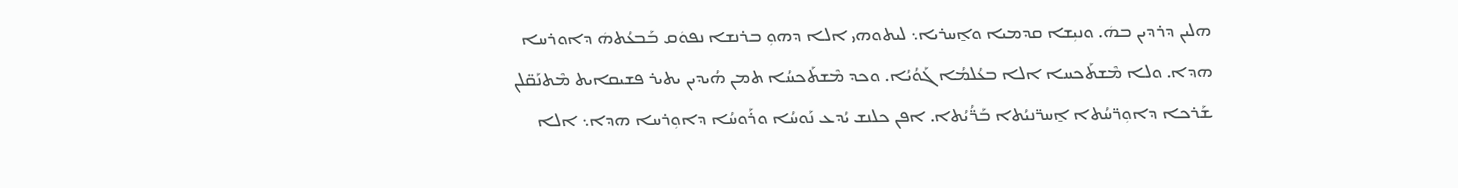ܗܠܝܢ ܕܪܕܝܢ ܒܗܿ. ܘܢܝܼܫܐ ܩܕܡܝܐ ܘܐ̱ܚܪܝܐ܆ ܠܝܬܘܗܝ ܐܠܐ ܕܗܘܼ ܒܪܢܫܐ ܢܦܘܿܩ ܒܰܒܥܳܬܗܿ ܕܐܘܪܚܐ ܗܕܐ. ܘܠܐ ܡܶܫܬܰܟܚܐ ܐܠܐ ܒܥܳܠܡܳܐ ܓܰܘܳܝܳܐ. ܘܟܕ ܡܶܫܬܰܟܚܳܐ ܬܡܢ ܗܳܝܕܝܢ ܝܬܝܪ ܦܫܝܩܐܝܬ ܡܶܬܢܰܩ̈ܠܢ ܫܰܪܟܐ ܕܐܘܼܪ̈ܚܳܬܐ ܐ̱ܚܪ̈ܢܝܳܬܐ ܒܰܪ̈ܳܝܳܬܐ. ܐܦܢ ܟܠܢܫ ܝܳܕܥ ܢܰܘܚܳܐ ܘܪܰܘܚܳܐ ܕܐܘܼܪܚܐ ܗܕܐ܆ ܐܠܐ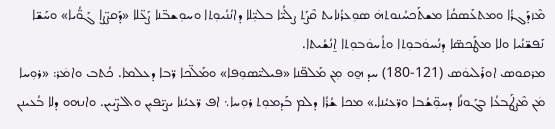ܡܶܙܕܰܓܪܳܐ ܘܡܬܥܰܣܩܳܐ ܡܫܬܰܟܚܳܢܘܬܗܿ ܣܘܼܥܪܳܢܐܝܬ ܩܶܨܰܬ ܨܠܳܝ̈ܐ ܒܠܝܼ̈ܠܐ ܕܐܢܳܢܳܝܘܼܬܐ ܘܚܘܼܫܒ̈ܢܐ ܨܰܥ̈ܠܐ «ܕܰܩܨ̈ܨܐ ܓܰܘ̈ܳܝܐ» ܘܚܰܫ̈ܐ ܢܰܦܫ̈ܢܳܝܐ ܘܠܐ ܡܛܰܟܣ̈ܐ ܕܢܳܚܘܿܒܘܼܬܐ ܘܬܳܚܘܿܒܘܼܬܐ ܐ̱ܢܳܫܳܝܬܐ.
ܡܪܩܘܣ ܐܘܪܰܠܝܘܿܣ (121-180) ܚܕ ܗ̱ܘ ܡܼܢ ܡܰܠܦ̈ܢܐ «ܦܝܠܝ̈ܣܘܼܦܐ» ܘܡܰܠ̈ܟܐ ܪ̈ܒܐ ܕܥܠܡܐ. ܟܳܬܒ ܘܐܡܿܪ: «ܪܘܼܚܐ ܡܿܢ ܡܶܨܛܰܒܥܳܐ ܒܓܰܘܢܳܐ ܕܚܘܼ̈ܫܳܒܐ ܘܪ̈ܥܝܳܢܐ.» ܡܟܐ ܫܳܪܳܐ ܕܠܡ ܒܰܕܡܘܼܬ ܪܘܼܚܐ܆ ܐܦ ܪ̈ܥܝܳܢܐ ܝܨܝ̈ܦܝܼܢ ܘܐܠܨ̈ܝܝܢ. ܘܐܢܗܘ ܕܠܐ ܒܳܥܝܢܢ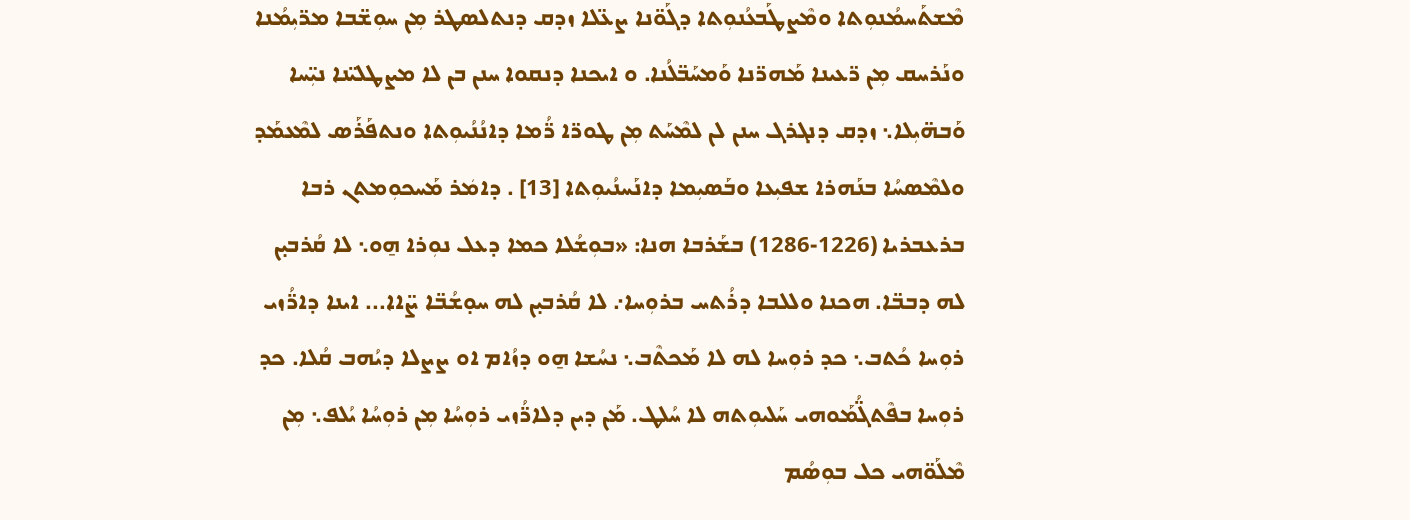ܡܶܫܬܰܚܡܳܢܘܼܬܐ ܘܡܶܨܛܰܒܥܳܢܘܼܬܐ ܕܓܰܘ̈ܢܐ ܨܥ̈ܠܐ ܙܕܩ ܕܢܬܠܣܛܪ ܡܼܢ ܚܘܼܫ̈ܒܐ ܡܪ̈ܝܼܡܳܢܐ ܘܢܰܪܚܩ ܡܼܢ ܪ̈ܥܝܢܐ ܡܰܗܪ̈ܢܐ ܘܰܡܚܰܒ̈ܠܳܢܐ. ܘ ܐܝܟܢܐ ܕܢܩܘܐ ܚܢܢ ܒܢ ܠܐ ܡܨܛܠܝ̈ܢܐ ܢܝܼ̈ܚܐ ܘܰܒܗ̈ܝܼܠܐ܆ ܙܕܩ ܕܢܓܪܓ ܚܢܢ ܠܢ ܠܡܶܚܰܬ ܡܼܢ ܛܘܪ̈ܐ ܪ̈ܳܡܐ ܕܐܢܳܢܳܝܘܼܬܐ ܘܢܬܦܰܪܰܣ ܠܡܶܥܡܰܕ ܘܠܡܶܣܚܳܐ ܒܢܰܗܪܐ ܫܦܝܼܥܐ ܘܒܰܣܝܼܡܐ ܕܐܢܰܚܢܳܝܘܼܬܐ [13] . ܕܐܡܿܪ ܡܰܚܟܘܼܡܬܢ ܪܒܐ ܒܪܥܒܪܝܐ (1226-1286) ܒܫܰܪܒܐ ܗܢܐ: «ܒܘܼܫܳܠܐ ܟܡܐ ܕܥܠ ܢܘܼܪܐ ܗ̱ܘ܆ ܠܐ ܩܳܪܒܝ̣ܢ ܠܗ ܕܒܒ̈ܐ. ܗܟܢܐ ܘܠܠܒܐ ܕܪܳܬܚ ܒܪܘܼܚܐ܇ ܠܐ ܩܳܪܒܝ̣ܢ ܠܗ ܚܘ̣ܫܳܒ̈ܐ ܨ̈ܐܐ... ܐܝܢܐ ܕܐܪ̈ܳܙܝ ܪܘܼܚܐ ܟܳܬܒ܆ ܟܕ ܪܘܼܚܐ ܠܗ ܠܐ ܡܰܟܬܶܒ܆ ܢܚܳܫܐ ܗ̱ܘ ܕܙܳܐܡ ܐܘ ܨܨܠܐ ܕܝܳܗܒ ܩܳܠܐ. ܟܕ ܪܘܼܚܐ ܒܦܶܬܓ̈ܳܡܰܘܗܝ ܚܰܠܝܘܼܬܗ ܠܐ ܚܳܠܛ. ܡܰܢ ܕܝܢ ܕܠܐܪ̈ܳܙܝ ܪܘܼܚܳܐ ܡܼܢ ܪܘܼܚܳܐ ܝܳܠܦ܆ ܡܼܢ ܡܶܠܰܘ̈ܗܝ ܟܠ ܒܘܼܣܳܡ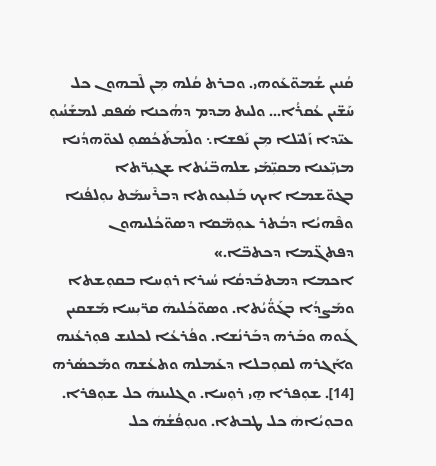ܩܳܢܝܢ ܫܳܡܘ̈ܥܰܘܗܝ. ܘܒܪܬ ܩܳܠܗ ܡܼܢ ܠܶܒܗܘܢ ܟܠ ܚܰܫ̈ܝܢ ܥܳܩܪܳܐ... ܘܠܝܬ ܡܕܡ ܕܗܳܟܢܐ ܣܳܦܩ ܠܡܫܰܢܳܝܘܼ ܥܝ̈ܕܐ ܙܰܠܝ̈ܠܐ ܡܼܢ ܢܰܦܫܐ܆ ܘܠܰܡܬܰܟܳܣܘܼ ܠܥܘ̈ܗܕܳܢܐ ܡܙܝܼ̈ܥܢܐ ܡܩܝܼ̈ܡܰܝ ܫܠܗܒ̈ܝܳܬܐ ܫܓܝܼܪ̈ܬܐ ܒܓܘ̈ܫܡܐ ܐܝܟ ܒܰܠܝܼܥܘܬܐ ܕܒܪܶܚܡܰܬ ܝܘܼܠܦܳܢܐ ܘܦܶܗܝܳܐ ܕܒܳܬܪ ܥܘܼܡ̈ܩܐ ܕܣܘ̈ܟܳܠܝܗܘܢ ܕܦܬܓ̈ܡܐ ܕܟܬܒ̈ܐ.»
ܐܟܡܐ ܕܡܬܒܰܕܩܳܐ ܚܳܝܪܐ ܪܘܼܚܐ ܒܩܘܼܫܬܐ ܘܡܰܨܕܳܐ ܒܓܰܘ̈ܳܝܳܬܐ. ܘܣܘ̈ܟܳܠܝܗܿ ܩܪ̈ܝܼܚܐ ܡܰܫܩܝܢ ܓܰܘܗ ܘܒܰܪܗ ܕܒܰܪܢܳܫܐ. ܘܦܳܪܥܳܐ ܠܟܠܢܫ ܦܘܼܪܥܳܢܗ ܘܐܰܓܪܗ ܠܩܘܼܒܠܐ ܕܥܰܡܠܗ ܘܬܥܳܫܗ ܘܡܰܟܣܳܪܗ [14]. ܫܘܼܦܪܐ ܗ̱ܝ ܪܘܼܚܐ. ܘܓܠܝܢܗܿ ܟܠ ܫܘܼܦܪܐ. ܘܒܘܼܝܳܐܗܿ ܟܠ ܛܒܬܐ. ܘܢܘܼܦܳܫܳܗܿ ܟܠ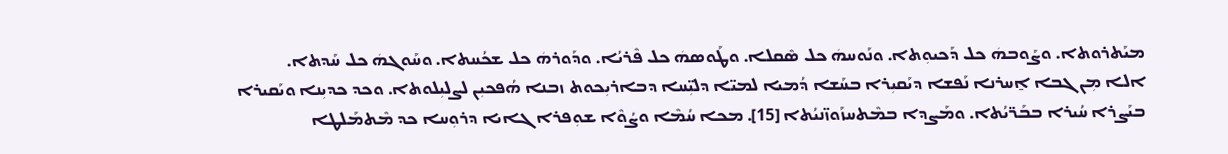ܡܝܰܬܪܘܬܐ. ܘܨܰܘܒܗܿ ܟܠ ܕܰܟܝܘܼܬܐ. ܘܢܰܘܚܗܿ ܟܠ ܣܶܩܠܐ. ܘܛܰܘܣܗܿ ܟܠ ܦܶܪܝܳܐ. ܘܕܰܘܪܗܿ ܟܠ ܫܟܳܚܬܐ. ܘܚܰܘܓܗܿ ܟܠ ܚܰܕܬܐ.
ܐܠܐ ܡܼܢ ܓܒܐ ܐ̱ܚܪܢܐ ܢܰܦܫܐ ܕܝܰܩܝܼܪܐ ܒܚܰܫܐ ܕܳܡܝܐ ܠܡܝ̈ܐ ܕܠܝܼ̈ܚܐ ܕܒܐܪܝܼܟܘܬ ܙܒܢܐ ܗܳܦܟܝܼܢ ܠܨܠܝܼܠܘܬܐ. ܘܟܕ ܟܕܝܼܢܐ ܘܝܰܩܝܪܐ ܒܝܰܨܪܐ ܚܳܝܪܐ ܒܒܰܪ̈ܝܳܬܐ. ܘܡܰܨܕܐ ܒܡܶܬܚܙܰܘܙ̈ܢܝܳܬܐ [15]. ܡܟܐ ܚܳܡܶܐ ܘܨܳܘܶܐ ܫܘܼܦܪܐ ܓܐܝܐ ܕܪܘܼܚܐ ܟܕ ܡܶܬܡܰܠܛܐ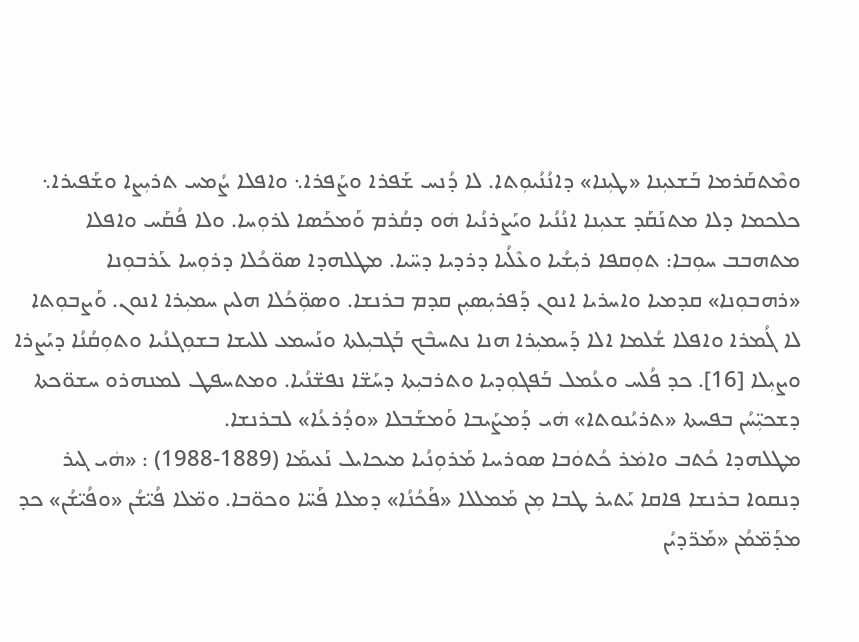ܘܡܶܬܩܰܪܡܐ ܒܰܫܥܝܼܢܐ «ܛܝܼܢܐ» ܕܐܢܳܢܳܝܘܼܬܐ. ܠܐ ܕܳܢܚ ܫܰܦܪܐ ܘܨܰܦܪܐ܆ ܘܐܦܠܐ ܨܳܡܚ ܬܪܝܼܨܐ ܘܫܰܦܝܪܐ܆ ܟܠܟܡܐ ܕܠܐ ܡܬܢܰܩܰܕ ܫܥܝܼܢܐ ܐܢܳܢܳܝܐ ܘܝܰܨܪܢܳܝܐ ܗܿܘ ܕܩܳܪܡ ܘܰܡܟܰܣܐ ܠܪܘܼܚܐ. ܘܠܐ ܦܳܩܰܚ ܘܐܦܠܐ ܡܬܗܒܒ ܚܘܼܒܐ: ܬܘܼܩܦܐ ܪܝܼܫܳܝܐ ܘܥܶܠܳܝܐ ܕܪܕܝܐ ܕܚ̈ܝܐ. ܡܛܠܗܕܐ ܣܘ̈ܟܳܠܐ ܕܪܘܼܚܐ ܥܰܪܒܘܼܢܐ «ܪܗܒܘܼܢܐ» ܩܕܡܝܐ ܘܐܚܪܝܐ ܐܢܘܢ ܕܰܦܪܝܼܣܝܼܢ ܩܕܡ ܒܪܢܫܐ. ܘܣܘܼ̈ܟܳܠܐ ܗܠܝܢ ܚܡܝܼܪܐ ܐܢܘܢ. ܘܰܨܒܘܼܬܐ ܠܐ ܓܳܡܪܐ ܘܐܦܠܐ ܫܳܠܡܐ ܐܠܐ ܕܰܚܡܝܼܪܐ ܗܢܐ ܢܬܚܒܶܟ ܒܰܓܒܝܼܠܬܐ ܘܢܰܚܡܥ ܠܠܝܫܐ ܒܫܘܼܓܢܳܝܐ ܘܬܘܼܩܳܢܳܐ ܕܝܰܨܪܐ ܘܨܝܼܠܐ [16]. ܟܕ ܦܳܠܚ ܘܥܳܡܠ ܒܰܦܓܘܼܕܝܐ ܘܬܪܒܝܼܬܐ ܕܚܰܫ̈ܐ ܢܦܫ̈ܢܳܝܐ. ܘܡܬܚܦܛ ܠܡܢܗܪܘ ܚܫܘ̈ܟܬܐ ܕܫܟܝܼ̈ܚܳܢ ܒܦܚܬܐ «ܬܪܝܳܢܘܬܐ» ܗܿܝ ܕܰܡܨܰܝܒܐ ܘܰܡܫܰܒܠܐ «ܘܕܳܪܥܳܐ» ܠܒܪܢܫܐ.
ܡܛܠܗܕܐ ܟܳܬܒ ܘܐܡܿܪ ܟܳܬܘܿܒܐ ܣܘܪܝܝܐ ܡܰܪܘܼܢܳܝܐ ܡܝܟܐܝܠ ܢܰܥܝܡܰܐ (1889-1988) : «ܗܿܝ ܓܝܪ ܕܢܩܘܐ ܒܪܢܫܐ ܦܐܩܐ ܝܰܬܝܪ ܛܒܐ ܡܼܢ ܡܰܡܠܠܐ «ܦܰܟܳܢܳܐ» ܕܡܠܐ ܦܰܚ̈ܐ ܘܟܘ̈ܒܐ. ܘܡ̈ܠܐ ܦܳܝ̈ܫܳܢ «ܘܦܳܝ̈ܫܳܢ» ܟܕ ܡܕܰܡ̈ܡܳܢ «ܡܰܪ̈ܕܝܳܢ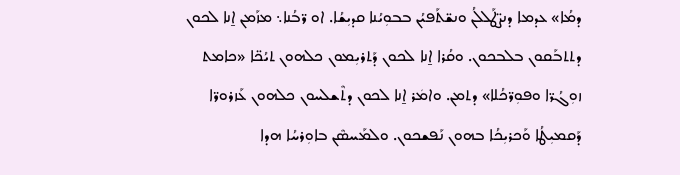ܕܡܳܐ» ܥܕܡܐ ܕܢܨ̈ܛܰܠܠܳܢ ܘܢܫ̈ܬܰܦܝܳܢ ܒܒܘܼܝܳܢܐ ܩܕܝܼܫܳܐ. ܐܘ ܪ̈ܒܳܢܐ܆ ܡܙܰܡܢ ܐ̱ܢܐ ܠܟܘܢ ܕܬܬܒܰܩܘܢ ܒܠܒܟܘܢ. ܘܩܳܪܐ ܐ̱ܢܐ ܠܟܘܢ ܕܰܬܪܝܼܡܘܢ ܟܠܗܘܢ ܬܝܳܟ̈ܐ «ܟܐܡܬ ܙܘܼܓܳܪ̈ܐ ܘܦܘܼܪ̈ܟܳܠܐ» ܕܬܡܢ. ܘܐܡܿܪ ܐ̱ܢܐ ܠܟܘܢ ܕܬܶܫܠܚܘܢ ܟܠܗܘܢ ܥܰܙܪܘܪ̈ܐ ܕܰܩܡܝܼܛܳܐ ܘܰܟܪܝܼܟܳܐ ܒܗܘܢ ܢܰܦܫܟܘܢ. ܘܠܡܰܚܣܶܢ ܒܐܘܼܪܚܳܐ ܗܕܐ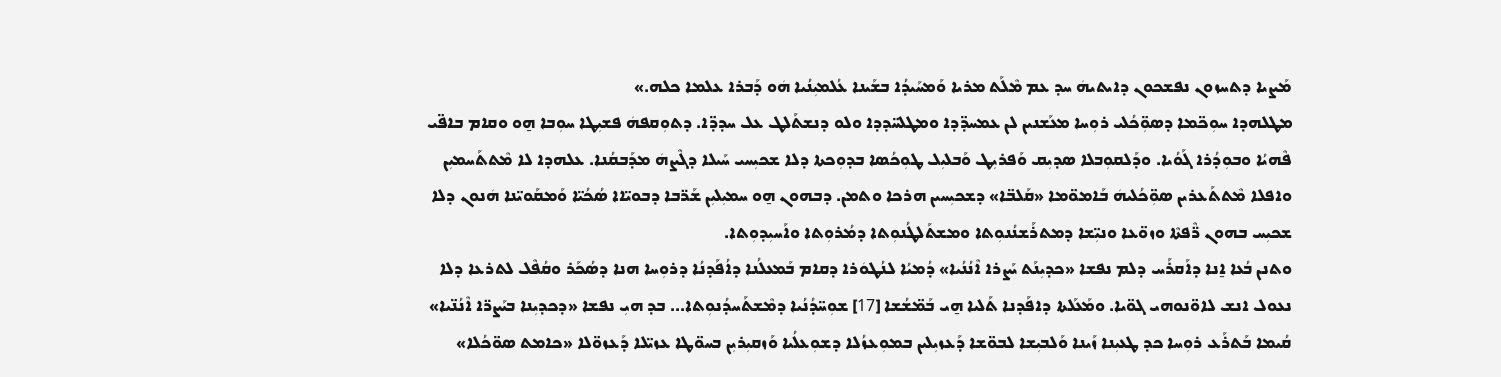ܡܰܨܝܐ ܕܬܚܙܘܢ ܢܦܫܟܘܢ ܕܐܝܬܝܗܿ ܚܕ ܥܡ ܡܶܠܰܬ ܡܪܝܐ ܘܰܡܚܰܝܕܳܐ ܒܫܰܝܢܐ ܥܳܠܡܝܼܢܳܝܐ ܗܿܘ ܕܰܒܪܐ ܥܠܡܐ ܟܠܗ.»
ܡܛܠܗܕܐ ܚܘܼܟ̈ܡܐ ܕܣܘܼ̈ܟܳܠܝ ܪܘܼܚܐ ܡܥܰܫܢܝܢ ܠܢ ܥܡܚܕ̈ܕܐ ܘܡܛܠܚ̈ܕܕܐ ܘܠܘ ܕܢܫܬܰܠܛ ܥܠ ܚܕܕ̈ܐ. ܕܬܘܼܩܦܗܿ ܦܫܝܼܛܐ ܚܘܼܒܐ ܗ̱ܘ ܘܩܐܡ ܒܐܦ̈ܝ ܦܶܗܝܳܐ ܘܒܘܼܕܳܪܐ ܓܰܘܳܝܐ. ܘܕܰܠܩܘܼܒܠܐ ܣܕܝܼܩ ܘܰܦܪܝܼܛ ܘܰܒܠܝܼܠ ܛܘܼܟܳܣܐ ܒܕܘܼܟܬܐ ܕܠܐ ܫܟܝܼܚܝ ܚܰܝܠܐ ܕܓܶܨܗܿ ܡܕܰܒܩܳܢܐ. ܥܠܗܕܐ ܠܐ ܡܶܬܬܰܚܡܝܼܢ ܘܐܦܠܐ ܡܶܬܬܰܥܪܝܢ ܣܘܼ̈ܟܳܠܝܗܿ ܒܰܐܡܘ̈ܡܐ «ܩܰܠܒ̈ܐ» ܕܫܟܝܼܚܝܢ ܗܪܟܐ ܘܬܡܢ. ܕܒܗܘܢ ܗ̱ܘ ܚܡܝܼܠܝܼܢ ܫܰܪ̈ܒܐ ܕܒܘܝ̈ܐܐ ܣܳܟܳܝ̈ܐ ܘܰܡܩܰܘܝ̈ܢܐ ܗܿܢܘܢ ܕܠܐ ܫܟܝܼܚ ܒܗܘܢ ܪ̈ܶܦܬܶܐ ܘܙܘ̈ܥܐ ܘܢܝܼ̈ܫܐ ܕܡܬܪܰܫܢܳܢܘܼܬܐ ܘܡܫܬܰܠܛܳܢܘܼܬܐ ܕܡܳܪܘܼܬܐ ܘܐܰܚܝܼܕܘܼܬܐ.
ܘܬܢܢ ܒܳܥܐ ܐ̱ܢܐ ܕܐܰܩܪܰܚ ܕܠܡ ܢܦܫܐ «ܟܕܝܼܢܰܬ ܝܰܨܪܐ ܐܶܢܳܢܳܝܐ» ܕܳܡܝܳܐ ܠܢܳܛܘܿܪܐ ܕܩܐܡ ܒܰܡܥܠܳܢܐ ܕܐܳܦܰܕܢܳܐ ܕܪܘܼܚܐ ܗܢܐ ܕܣܳܟܰܪ ܘܩܳܦܶܠ ܠܬܪܥܐ ܕܠܐ ܢܥܘܠ ܐܢܫ ܠܐܘ̈ܢܘܗܝ ܓܘ̈ܝܐ. ܘܡܰܥܰܠܬܐ ܕܐܦܰܕܢܐ ܬܰܠܝܐ ܗ̱ܝ ܒܰܡ̈ܫܳܫܐ [17] ܫܘܼܚ̈ܕܳܢܳܝܐ ܕܡܶܫܬܰܚܕܳܢܘܼܬܐ... ܒܕ ܗܝܼ ܢܦܫܐ «ܕܟܕܝܼܢܐ ܒܝܰܨܪ̈ܐ ܐܶܢܳܢ̈ܝܐ» ܩܳܝܡܐ ܒܰܬܪܰܥ ܪܘܼܚܐ ܟܕ ܛܥܝܼܢܐ ܙܰܝܢܐ ܘܰܠܒܝܼܫܐ ܠܒܘ̈ܫܐ ܕܰܥܙܝܼܠܝܢ ܒܡܘܼܥܙܳܠܐ ܕܫܘܼܥܠܳܝܐ ܘܰܙܩܝܼܪܝܼܢ ܒܚܘ̈ܛܐ ܥܙܝ̈ܠܐ ܕܰܥܙܘ̈ܠܐ «ܟܐܡܬ ܣܘ̈ܟܳܠܐ»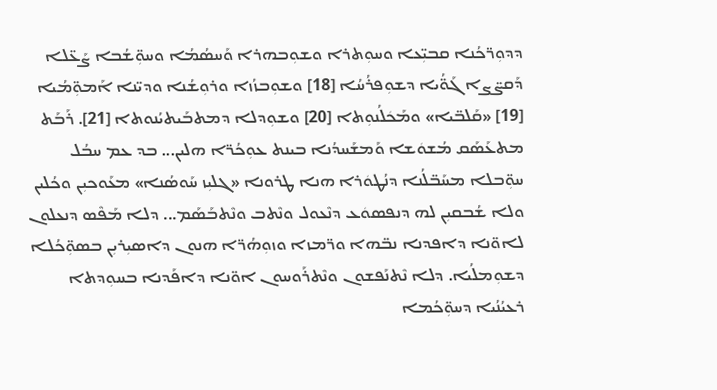ܕܕܘܼܪ̈ܟܳܢܐ ܩܒܝܼ̈ܥܐ ܘܚܘܼܬܪܐ ܘܫܘܼܒܗܪܐ ܘܰܚܣܳܡܳܐ ܘܚܘܼ̈ܫܳܒܐ ܨܰܥ̈ܠܐ ܕܰܩܨ̈ܨܐ ܓܰܘ̈ܳܝܐ ܕܫܘܼܦܪܳܚܳܐ [18] ܘܫܘܼܒܙܳܙܐ ܘܪܘܼܫܳܢܐ ܘܕܝ̈ܢܐ ܐܰܡܘܼ̈ܡܳܝܐ [19] «ܩܰܠܒ̈ܝܐ» ܘܡܰܟܿܠܳܢܘܼܬܐ [20] ܘܫܘܼܕܠܐ ܕܡܬܒܰܝܬܝܳܢܘܬܐ [21]. ܪܰܒܰܬ ܡܬܥܰܣܰܩ ܡܳܫܘܿܫܐ ܘܰܡܫܰܚܕܳܢܐ ܒܝܢܬ ܥܘܼܟܳܪ̈ܐ ܗܠܝܢ... ܒܕ ܥܡ ܚܒܳܠ ܚܘܼ̈ܒܠܐ ܡܚܰܒ̈ܠܳܢܐ ܕܢܳܛܘܿܪܐ ܗܢܐ ܛܪܘܢܐ «ܓܠܝܼܙ ܚܰܘܣܳܢܐ» ܡܥܰܘܟܝܼܢ ܘܟܳܠܝܢ ܘܠܐ ܫܳܒܩܝܼܢ ܠܗ ܕܢܦܣܘܿܥ ܕܢܶܥܘܠ ܘܢܶܬܒ ܘܢܶܬܒܰܣܰܡ... ܕܠܐ ܡܰܦܶܣ ܕܢܥܠܘܢ ܠܐܘ̈ܢܐ ܕܐܦܕܢܐ ܢܒ̈ܗܐ ܘܪ̈ܡܙܐ ܘܙܘܼܗܳܪ̈ܐ ܗܢܘܢ ܕܐܣܝܼܪܝܼܢ ܒܣܘܼ̈ܟܳܠܐ ܕܫܘܼܡܠܳܝܐ. ܕܠܐ ܢܶܬܢܰܦܫܘܢ ܘܢܶܬܪܰܘܚܘܢ ܐܘ̈ܢܐ ܕܐܦܰܕܢܐ ܒܚܘܼܕܬܐ ܪܥܝܳܢܳܝܐ ܕܚܘܼ̈ܟܳܡܐ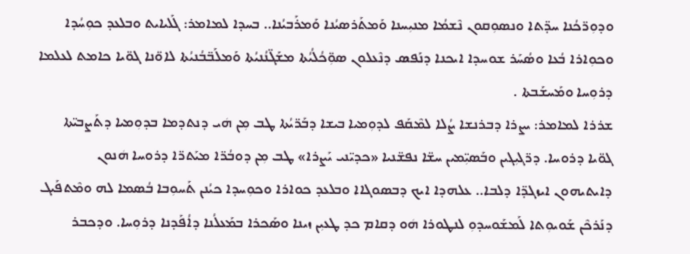ܘܕܘܼܪ̈ܟܳܢܐ ܚܕ̈ܬܐ ܘܢܣܘܼܩܘܢ ܢܶܫܡܳܐ ܡܢܝܼܚܢܐ ܘܰܡܬܰܪܣܝܳܢܐ ܘܰܡܪܰܒܝܳܢܐ.. ܒܚܕܐ ܠܡܐܡܪ: ܓܰܠܝܐܝܬ ܘܒܠܥܕ ܟܘܼܚܳܕܐ ܘܟܘܼܐܪܐ ܒܳܥܐ ܘܣܳܚܰܪ ܫܘܚܕܐ ܐܝܟܢܐ ܕܢܰܦܣ ܕܢܶܥܠܘܢ ܣܘܼ̈ܟܳܠܳܝܳܬܐ ܡܫܰܓ̈ܢܳܢܝܳܬܐ ܘܰܡܠܰܒ̈ܒܳܢܝܳܬܐ ܠܐܘ̈ܢܐ ܓܘ̈ܝܐ ܟܐܡܬ ܠܥܠܡܐ ܕܪܘܼܚܐ ܘܡܰܚܫܰܒܬܐ .
ܫܪܪܐ ܠܡܐܡܪ: ܝܨܪܐ ܕܒܪܢܫܐ ܨܳܠܐ ܠܡܶܩܰܦ ܠܕܘܼܡܝܐ ܒܝܫܐ ܕܒܰܪ̈ܝܳܬܐ ܛܒ ܡܼܢ ܗܿܝ ܕܢܬܕܡܐ ܒܕܘܼܡܝܐ ܕܬܰܨܒܝ̈ܬܐ ܓܘ̈ܝܐ ܕܪܘܚܐ. ܕܪ̈ܓܝܼܓܝܢ ܘܒܰܣܝܼ̈ܡܝܢ ܚܫ̈ܐ ܢܦܫ̈ܢܝܐ «ܟܕܝ̈ܢܝ ܝܰܨܪܐ» ܛܒ ܡܼܢ ܕܘܒܳܪ̈ܐ ܡܝܰܬܪ̈ܐ ܕܪܘܚܐ ܗܿܢܘܢ ܕܐܝܬܝܗܘܢ ܐܝܙܓܕ̈ܐ ܕܠܒܐ.. ܥܠܗܕܐ ܐܝܟ ܕܒܣܘܓܐܐ ܘܒܠܥܕ ܟܘܐܪܐ ܘܟܘܼܚܕܐ ܟܝܳܢܢ ܬܰܚܘܼܒܐ ܒܳܣܡܐ ܠܗ ܘܡܶܬܦܰܝܓ ܕܢܰܪܟܶܢ ܫܰܘܝܘܼܬܐ ܠܰܡܫܰܘܚܕܘܼ ܠܢܛܘܪܐ ܗܿܘ ܕܩܐܡ ܟܕ ܛܥܝܼܢ ܙܝܢܐ ܘܣܰܟܪܐ ܒܡܰܥܠܳܢܐ ܕܐܳܦܰܕܢܐ ܕܪܘܼܚܐ. ܘܕܟܒܪ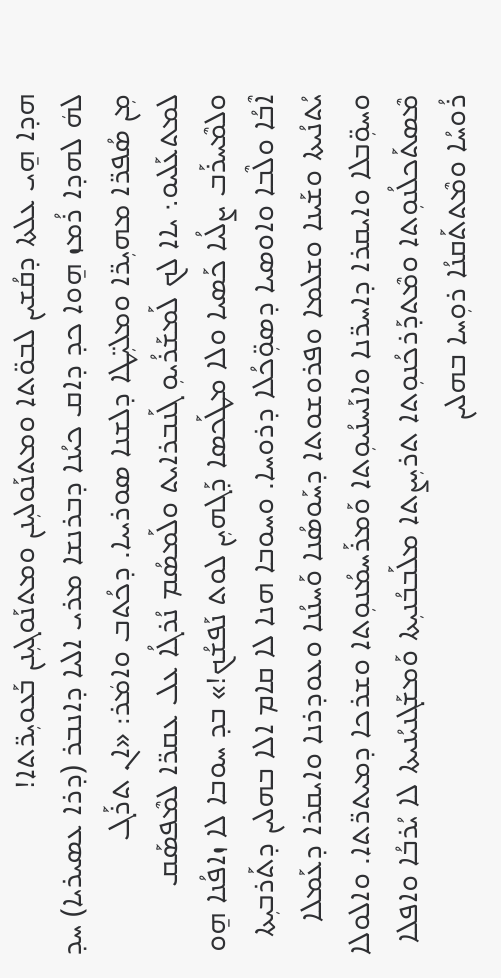ܗܕܐ ܗ̱ܝ ܥܠܬܐ ܕܩܳܫܝܢ ܠܒܘ̈ܬܐ ܘܡܬܢܰܘܠܝܼܢܢ ܘܡܬܢܰܘܓܝܼܢܢ ܒܰܥܘܝܼܪ̈ܬܐ!
ܠܗܿ ܠܗܕܐ ܪܳܡܙ ܗ̱ܘܐ ܟܕ ܕܐܩ ܟܝܳܢܐ ܕܒܪܢܫܐ ܡܪܝ ܐܠܝܐ ܕܐܢܒܪ (ܕܪܐ ܥܣܝܪܝܐ) ܚܕ ܡܼܢ ܣܳܦܪ̈ܐ ܡܗܝܼܪ̈ܐ ܘܡܠܝܼ̈ܛܐ ܕܠܫܢܐ ܣܘܪܝܝܐ. ܕܟܳܬܒ ܘܐܡܿܪ: «ܐܢ ܬܪܰܓ ܠܡܬܥܰܠܝܘ܆ ܝܐܐ ܠܟ ܠܰܡܫܰܪܳܝܘܼ ܓܰܢܒܪܐܝܬ ܘܠܰܡܣܳܡ ܢܳܪܓܳܐ ܥܠ ܥܩܪ̈ܐ ܠܡܶܦܣܰܩ ܘܠܡܶܚܪܰܒ ܨܠܳܝܐ ܟܰܣܝܐ ܘܠܐ ܡܛܰܟܣܐ ܕܰܓܗܝܼܢ ܠܘܬ ܢܰܦܫܳܟ!» ܒܕ ܚܘܒܐ ܠܐ ܙܐܦܳܢܐ ܗ̱ܘ ܐܶܒܳܐ ܘܠܶܒܐ ܘܐܘܣܝܐ ܕܣܘܼ̈ܟܳܠܐ ܕܪܘܚܐ. ܘܚܘܒܐ ܗܢܐ ܠܐ ܩܐܡ ܐܠܐ ܒܗܠܝܢ ܕܬܰܪܒܝܼܬܐ ܝܳܬܢܳܝܬܐ ܘܫܰܝܢܐ ܘܫܠܡܐ ܘܦܪܘܫܘܬܐ ܕܚܰܘܣܳܢܐ ܘܰܚܢܳܢܐ ܘܥܘܕܪܢܐ ܘܐܝܩܪܐ ܕܥܰܡܠܐ ܘܚܘܼ̈ܒܠܐ ܘܐܝܩܪܐ ܕܐܚܪ̈ܢܐ ܘܐܢܰܚܢܳܝܘܼܬܐ ܘܰܡܪܰܚܡܳܢܘܼܬܐ ܘܫܪܟܐ ܕܡܝܬܪ̈ܬܐ. ܘܐܠܘܠܐ ܡܶܣܬܰܟܠܳܢܘܼܬܐ ܘܡܶܬܕܰܪܟܳܢܘܼܬܐ ܬܪܝܼܨܬܐ ܡܠܰܒܒܳܢܝܼܬܐ ܘܰܡܫܰܓܢܝܳܢܝܬܐ ܠܐ ܝܳܪܒܳܐ ܘܐܦܠܐ ܪܳܘܚܳܐ ܘܡܶܬܬܰܩܢܳܐ ܪܘܼܚܐ ܒܗܠܝܢ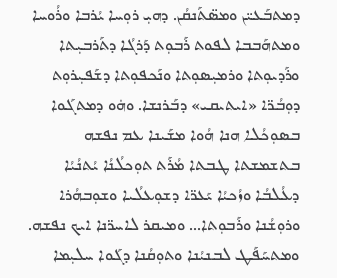ܕܡܬܒܰܥܝ̈ܢ ܘܡܣ̈ܬܰܢܩܳܢ. ܕܗܝܼ ܪܘܼܚܐ ܝܳܪܒܐ ܘܪܳܘܚܐ ܘܡܬܗܰܒܒܐ ܠܦܘܬ ܪܰܒܘܼܬ ܕܰܪܓܳܐ ܕܬܰܪܒܝܼܬܐ ܘܪܰܕܝܘܼܬܐ ܘܪܡܝܼܣܘܼܬܐ ܘܢܰܟܦܘܼܬܐ ܕܫܰܦܝܼܪܘܼܬ ܕܘܼܒܳܪ̈ܐ «ܐܝܬܝܩܝ» ܕܒܰܪܢܫܐ. ܘܗܿܘ ܕܡܬܓܰܘܐ ܒܣܘܼܟܳܠܐ ܗܢܐ ܗܳܘܐ ܡܫܰܝܢܐ ܥܡ ܢܦܫܗ ܒܬܫܡܫܬܐ ܛܒܬܐ ܡܳܪܰܬ ܬܘܼܟܠܳܢܳܐ ܝܳܬܢܳܝܳܐ ܕܥܳܠܒܳܐ ܘܙܳܟܝܳܐ ܝܰܥܪ̈ܐ ܕܫܘܼܥܠܳܝܐ ܘܫܘܼܒܗܳܪܐ ܘܪܘܼܫܳܢܐ ܘܪܰܒܘܼܬܐ... ܘܡܝܩܪ ܠܐܚܪ̈ܢܐ ܐܝܟ ܢܦܫܗ. ܘܡܬܚܰܦܰܛ ܠܒܢܝܳܢܐ ܘܬܘܼܩܳܢܐ ܕܓܰܘܐ ܚܠܝܼܡܐ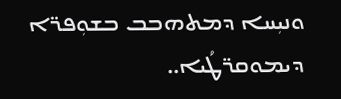ܘܢܝܼܚܐ ܕܡܬܗܒܒ ܒܫܘܼܦܪ̈ܐ ܕܝܡܘܩܪ̈ܛܳܝܐ..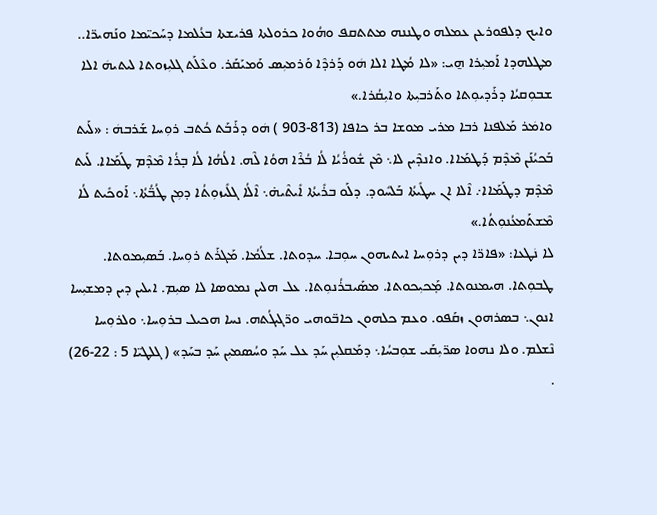ܘܐܝܟ ܕܠܦܘܪܥܢ ܥܡܠܗ ܘܛܢܢܗ ܡܬܬܩܦ ܘܗܳܘܐ ܟܪܘܠܬܐ ܦܪܝܫܬܐ ܒܥܳܠܡܐ ܕܚܰܟܝ̈ܡܐ ܘܢܰܗܝܪ̈ܐ.. ܡܛܠܗܕܐ ܐܰܡܝܼܪܐ ܗ̱ܝ: «ܠܐ ܡܳܛܐ ܐܠܐ ܗܿܘ ܕܰܪܕܶܐ ܘܰܪܡܝܼܣ ܘܰܡܝܰܩܰܪ. ܘܥܶܠܰܬ ܓܠܝܼܙܘܬܐ ܠܝܬܝܗܿ ܐܠܐ ܫܒܘܼܩܝܳܐ ܕܪܰܕܝܘܼܬܐ ܘܬܰܪܒܝܼܬܐ ܘܐܝܼܩܳܪܐ.»
ܘܐܡܿܪ ܡܰܠܦܢܐ ܪܒܐ ܡܪܝ ܡܘܫܐ ܒܪ ܟܐܦܐ (813-903 ) ܗܿܘ ܕܪܰܒܰܬ ܟܳܬܒ ܪܘܼܚܐ ܫܰܪܒܗܿ : «ܠܰܝܬ ܒܰܟܝܳܢܰܢ ܡܶܕܶܡ ܕܰܛܡܰܐܐ. ܘܐܢܕܶܝܢ ܠܐ܆ ܡܶܢ ܫܽܘܪܳܝܳܐ ܠܳܐ ܒܳܪܶܐ ܗܘܳܐ ܠܶܗ. ܐܠܳܗܳܐ ܠܳܐ ܒ̣ܪܳܐ ܡܶܕܶܡ ܛܰܡܰܐܐ. ܠܰܝܬ ܡܶܕܶܡ ܕܛܰܡܰܐܐ܇ ܐܶܠܐ ܐܢ ܚܛܺܝܬܳܐ ܒܰܠܚܽܘܕ. ܕܠܰܘ ܒܪܺܝܬܳܐ ܐܺܝܬܶܝܗ̇܆ ܐܶܠܳܐ ܓܠܺܝܙܘܼܬܳܐ ܕܡܼܢ ܛܳܒ̈ܳܬܳܐ܆ ܐܰܘܟܺܝܬ ܠܳܐ ܡܶܫܬܰܡܥܳܢܘܼܬܳܐ.»
ܠܐ ܢܿܛܥܐ: «ܦܐܪ̈ܐ ܕܝܢ ܕܪܘܼܚܐ ܐܝܬܝܗܘܢ ܚܘܼܒܐ. ܚܕܘܬܐ. ܫܠܳܡܳܐ. ܡܰܓܪܰܬ ܪܘܼܚܐ. ܒܰܣܝܼܡܘܬܐ. ܛܒܘܼܬܐ. ܗܝܡܢܘܬܐ. ܡ̣ܰܟܝܼܟܘܬܐ. ܡܣܰܝܒܪܳܢܘܼܬܐ. ܥܠ ܗܠܝܢ ܢܡܘܣܐ ܠܐ ܣܝܼܡ. ܐܝܠܝܢ ܕܝܢ ܕܡܫܝܼܚܐ ܐܢܘܢ܆ ܒܣܪܗܘܢ ܙܩܰܦܘ. ܘܥܡ ܟܠܗܘܢ ܟܐܒ̈ܘܗܝ ܘܪ̈ܓܝܓܳܬܗ. ܢܚܐ ܗܟܝܠ ܒܪܘܼܚܐ܆ ܘܠܪܘܼܚܐ ܢܶܫܠܡ. ܘܠܐ ܢܗܘܐ ܣܪ̈ܝܼܩܰܝ ܫܘܼܒܚܳܐ܆ ܕܡܰܩܠܝܼܢ ܚܰܕ ܥܠ ܚܰܕ ܘܚܳܣܡܝܼܢ ܚܰܕ ܒܚܰܕ» ( ܓܠܛܝ̈ܐ 5 : 22-26) .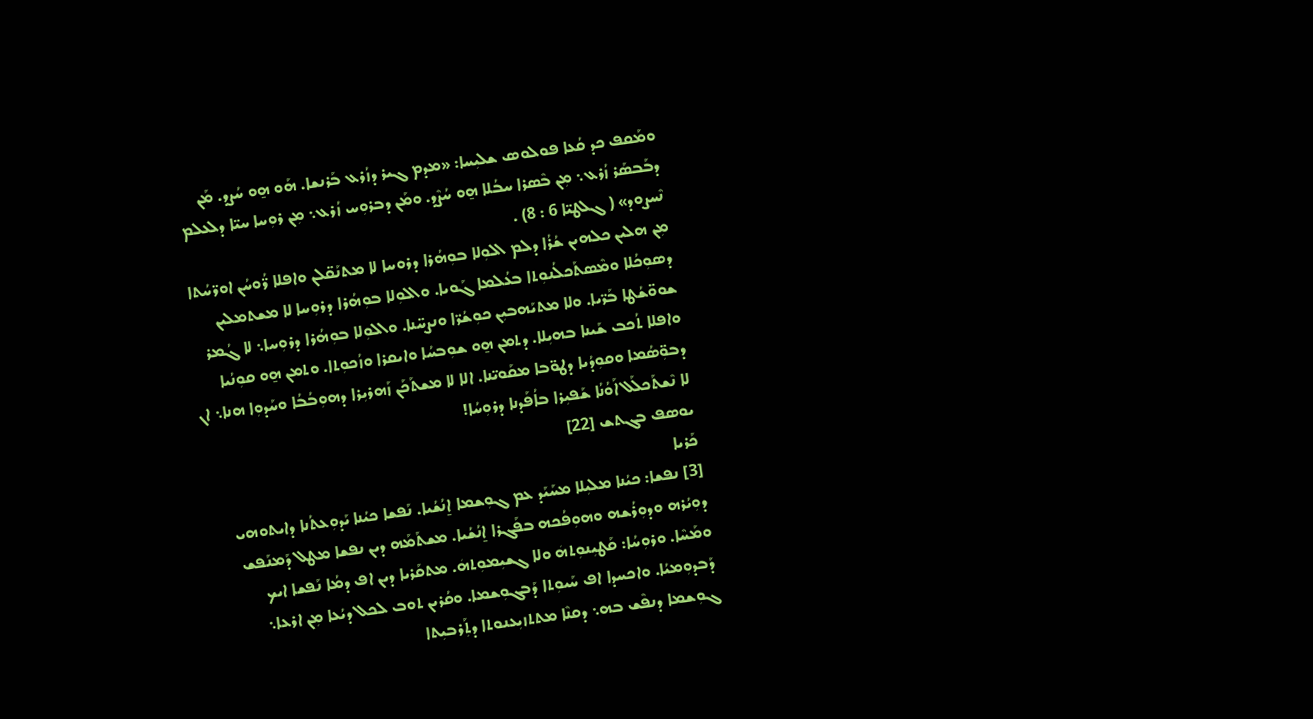ܘܡܰܩܦ ܟܕ ܩܳܥܐ ܦܘܠܘܣ ܫܠܝܼܚܐ: «ܡܕܡ ܓܝܪ ܕܙܳܪܥ ܒܰܪܢܫܐ. ܗܰܘ ܗ̱ܘ ܚܳܨܕ. ܡܰܢ ܕܒܰܒܣܰܪ ܙܳܪܥ܆ ܡܼܢ ܒܶܣܪܐ ܚܒܳܠܐ ܗ̱ܘ ܚܳܨܶܕ. ܘܡܰܢ ܕܒܪܘܼܚ ܙܳܪܥ܆ ܡܼܢ ܪܘܼܚܐ ܚܝ̈ܐ ܕܠܥܠܡ ܢܶܚܨܘܕ» ( ܓܠܛܝ̈ܐ 6 : 8) .
ܡܼܢ ܗܠܝܢ ܟܠܗܝܢ ܫܳܪܳܐ ܕܠܡ ܐܠܘܼܠܐ ܒܘܼܗܳܪܐ ܕܪܘܚܐ ܠܐ ܡܬܢܰܩ̈ܠܢ ܘܐܦܠܐ ܪ̈ܳܘܚܳܢ ܐܘܪ̈ܚܳܬܐ ܕܣܘܼܟܳܠܐ ܘܡܶܣܬܰܟܠܳܢܘܼܬܐ ܒܥܳܠܡܐ ܓܰܘܝܐ. ܘܐܠܘܼܠܐ ܒܘܼܗܳܪܐ ܕܪܘܼܚܐ ܠܐ ܡܫܬܡܠܝܢ ܫܘܘ̈ܫܳܛܐ ܒܰܪ̈ܝܐ. ܘܠܐ ܡܬܝܰܗܒܝܼܢ ܟܘܼܫܳܪ̈ܐ ܘܢܨܚ̈ܢܐ. ܘܐܠܘܼܠܐ ܒܘܼܗܳܪܐ ܕܪܘܼܚܐ܆ ܠܐ ܓܳܡܪ ܘܐܦܠܐ ܬܳܟܒ ܫܰܝܢܐ ܒܗܝܼܠܐ. ܕܬܡܢ ܗ̱ܘ ܫܘܼܒܚܳܐ ܘܐܝܩܪܐ ܘܙܳܟܘܼܬܐ. ܘܬܡܢ ܗ̱ܘ ܩܘܼܢܳܝܐ ܕܒܘܼ̈ܣܳܡܐ ܘܩܘܼܕܳܝܐ ܕܛܘ̈ܒܐ ܡܩܰܘܝ̈ܢܐ. ܐܠܐ ܠܐ ܡܫܬܰܟܰܢ ܙܰܗܪܝܼܪܐ ܕܗܘܼܒܳܒܳܐ ܘܚܰܕܘܼܐ ܗܢܐ܆ ܐܢ ܠܐ ܢܶܫܬܰܟܠܰܠ ܐܰܘܳܢܳܐ ܫܰܦܝܼܪܐ ܒܐܳܦܰܕܢܐ ܕܪܘܼܚܳܐ!
ܝܘܣܦ ܒܓܬܫ [22]
ܟܰܪܝܐ
[3] ܢܦܫܐ: ܟܝܳܢܐ ܡܠܝܼܠܐ ܡܚܰܝܰܕ ܥܡ ܓܘܼܫܡܐ ܐ̱ܢܳܫܳܝܐ. ܢܰܦܫܐ ܟܝܳܢܐ ܝܰܕܘܼܥܬܳܢܐ ܕܐܝܬܘܗܝ ܕܘܼܝܳܪܗ ܘܕܘܼܪܳܫܗ ܘܗܘܼܦܳܟܗ ܒܦܰܓܪܐ ܐ̱ܢܳܫܳܝܐ. ܡܫܬܰܡܰܗ ܕܝܢ ܢܦܫܐ ܡܛܠ ܕܰܡܢܰܦܫ ܘܡܰܚܶܐ. ܘܪܘܼܚܳܐ: ܩܰܛܝܼܢܘܼܬܗܿ ܘܠܐ ܓܫܝܼܡܘܼܬܗܿ. ܡܬܩܰܪܝܐ ܕܝܢ ܐܦ ܕܡܳܐ ܢܰܦܫܐ ܐܝܟ ܕܰܒܕܘܼܡܝܳܐ. ܘܐܟܚܕܐ ܐܦ ܚܰܝܘܼܬܐ ܕܰܒܓܘܼܫܡܐ. ܘܩܳܪܝܢ ܬܘܒ ܠܟܠ ܕܝܳܥܐ ܡܼܢ ܐܪܥܐ܆ ܓܘܼܫܡܐ ܕܢܦܶܫ ܒܗ܆ ܕܩܢܶܐ ܡܬܬܙܝܼܥܢܘܬܐ ܕܬܼܰܪܒܝܼܬܐ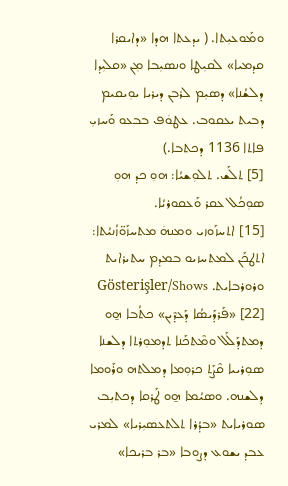ܘܡܰܘܥܝܼܬܐ. ( ܝܕܥܬܐ ܗܕܐ «ܕܐܝܩܪܐ ܩܕܡܝܐ» ܠܩܝܼܛܐ ܘܢܣܝܼܒܐ ܡܼܢ «ܩܠܝܼܕܐ ܕܠܫܳܢܐ» ܕܣܝܼܡ ܠܪܒܢ ܕܝܪܝܐ ܝܘܼܝܩܝܡ ܕܒܝܬ ܝܥܩܘܒ. ܥܛܘܿܦ ܒܒܥܘ ܘܰܚܙܝܼ ܦܐܬܐ 1136 ܕܟܬܒܐ.)
[5] ܬܠܰܫ. ܬܠܘܼܫܝܳܐ: ܗܘܼ ܟܕ ܗܘܼ ܣܘܼܟܳܠ ܥܩܪ ܘܰܥܩܘܪܝܳܐ.
[15] ܐܬܚܙܰܘܙܝ ܘܡܢܗܿ ܡܬܚܙܰܘ̈ܙܳܢܝܳܬܐ: ܐܬܛܟܰܢ ܠܡܬܚܙܝܘ ܒܡܕܡ ܚܬܝܪܐܝܬ ܘܪܘܪܒܐܝܬ. Gösterişler/Shows
[22] «ܦܰܪܕܰܝܣܳܐ ܕܰܥܕܶܝܢ» ܟܬܳܒܐ ܗ̱ܘ ܕܡܬܕܰܠܰܠ ܘܡܶܬܟܰܢܐ ܬܕܡܘܼܪܬܐ ܕܠܫܢܐ ܣܘܼܪܝܝܐ ܩܶܨܰܬ ܟܪܘܼܡܐ ܕܡܠܬܗ ܘܪܰܘܡܐ ܕܠܫܢܗ. ܘܣܝܳܡܐ ܗ̱ܘ ܛܰܪܩܐ ܕܟܬܝܼܒ ܣܘܪܝܐܝܬ «ܒܕܳܪܐ ܬܠܬܥܣܝܼܪܝܐ» ܠܡܪܝ ܥܒܕ ܝܫܘܥ ܕܨܘܒܐ «ܒܪ ܒܪܝܟܐ»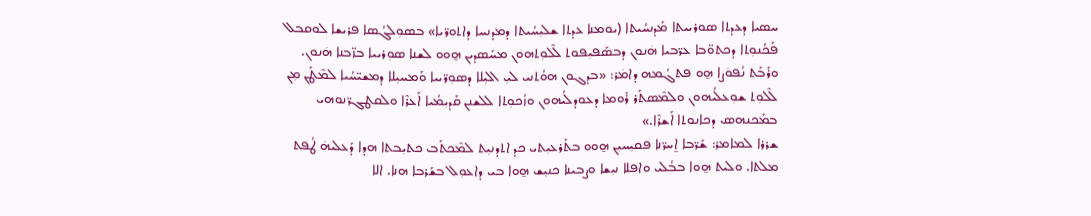ܚܣܝܐ ܕܥܕܬܐ ܣܘܪܝܝܬܐ ܡܰܕܢܚܳܝܬܐ (ܝܘܡܢܐ ܥܕܬܐ ܫܠܝܼܚܳܝܬܐ ܕܡܕܢܚܐ ܕܐܬܘܪ̈ܝܐ» ܒܣܘܼܠܓܳܣܐ ܦܪܝܫܐ ܠܘܩܒܠ ܦܰܟܳܢܘܼܬܐ ܕܟܬܘ̈ܒܐ ܥܪ̈ܒܝܐ ܗܿܢܘܢ ܕܒܣܰܦܝܼܦܘܬ ܠܶܠܘܼܬܗܘܢ ܡܚܰܣܕܝܢ ܗ̱ܘܘ ܠܫܢܐ ܣܘܼܪܝܝܐ ܒܙ̈ܒܢܐ ܗܿܢܘܢ. ܘܪܰܒܰܬ ܢܳܦܘܿܨܐ ܗ̱ܘ ܦܬܓܳܡܗ ܕܐܡܿܪ: «ܒܕܓܘܢ ܗܘܳܬܢܝ ܠܝܼ ܐܠܝܼܠܐ ܕܣܘܼܪ̈ܝܝܐ ܘܰܡܚܝܼܠܐ ܕܡܫܝ̈ܚܳܝܐ ܠܡܶܛܰܢ ܡܼܢ ܠܶܠܘܼܬ ܫܘܼܥܠܳܝܗܘܢ ܘܠܡܶܣܬܰܪ ܪܰܘܡܐ ܕܥܘܕܠܳܝܗܘܢ ܘܙܳܟܘܼܬܐ ܠܠܫܢܢ ܩܰܕܝܼܡܳܝܐ ܐܰܥܪܶܐ ܘܠܩܛܓܪ̈ܢܘܗܝ ܒܡܰܟܢܗܣ ܕܟܐܢܘܬܐ ܐܰܫܪܶܐ.»
ܫܪܪܐ ܠܡܐܡܪ: ܫܰܪ̈ܒܐ ܐ̱ܚܪ̈ܢܐ ܦܩܝܼܚܝܼܢ ܗ̱ܘܘ ܒܬܰܪܥܝܼܬܝ ܟܕ ܐܬܕܢܝܼܬ ܠܡܶܟܬܰܒ ܟܬܝܼܒܬܐ ܗܕܐ ܕܰܥܠܝܗܿ ܛܳܦܬ ܡܠܬܐ. ܘܠܝܬ ܗ̱ܘܐ ܒܒܳܠܝ ܘܐܦܠܐ ܢܝܼܫܐ ܘܨܒܝܢܐ ܟܢܝܼܫ ܗ̱ܘܐ ܒܝ ܕܐܥܘܼܠ ܒܫܰܪܒܐ ܗܢܐ. ܐܠܐ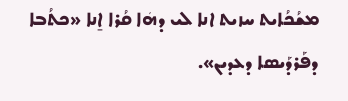ܡܫܳܟܳܐܝܬ ܚܙܝܬ ܐܢܐ ܠܝ ܕܗܿܐ ܩܳܪܐ ܐ̱ܢܐ «ܟܬܳܒܐ ܕܦܰܪܕܰܝܣܐ ܕܥܕܝܢ».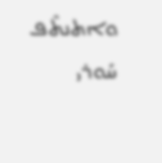ܘܐܬܢܬܶܦ ܚܰܘܪܝ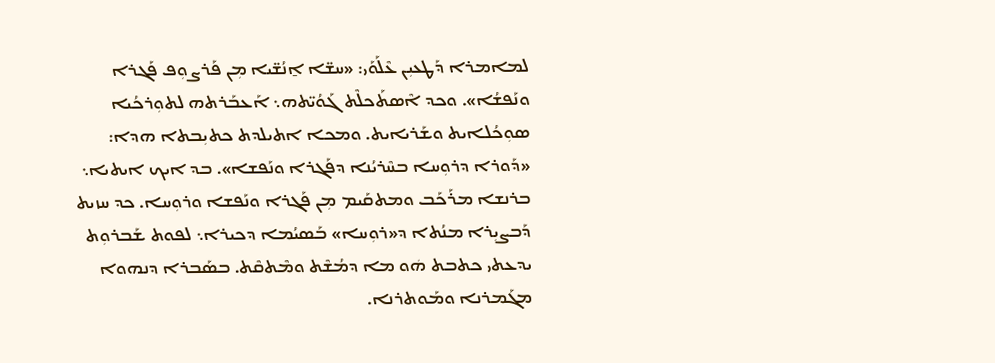ܠܡܐܡܪܐ ܕܰܛܥܝܼܢ ܥܶܠܰܘܰܝ: «ܚܫ̈ܐ ܐ̱ܢܳܫ̈ܝܐ ܡܼܢ ܦܰܪܨܘܼܦ ܦܰܓܪܐ ܘܢܰܦܫܳܐ». ܘܟܕ ܐܶܣܬܰܟܠܶܬ ܓܰܘܳܝ̈ܬܗ܆ ܐܰܥܒܰܪܬܗ ܠܬܘܼܪܟܳܝܐ ܣܘܼܟܳܠܐܝܬ ܘܫܰܪܝܐܝܬ. ܘܡܟܐ ܐܬܝܠܕܬ ܟܬܝܼܒܬܐ ܗܕܐ: «ܕܰܘܪܐ ܕܪܘܼܚܐ ܒܚܶܪܝܳܢܐ ܕܦܰܓܪܐ ܘܢܰܦܫܐ». ܒܕ ܐܝܟ ܐܝܬܝܐ܆ ܒܪܢܫܐ ܡܪܰܟܰܒ ܘܡܬܩܰܝܡ ܡܼܢ ܦܰܓܪܐ ܘܢܰܦܫܐ ܘܪܘܼܚܐ. ܟܕ ܚܙܝܬ ܕܰܒܨܝܼܪܐ ܡܢܳܬܐ ܕ«ܪܘܼܚܐ» ܒܰܣܝܳܡܐ ܕܟܝܪܐ܆ ܠܦܘܬ ܫܰܒܪܘܼܬ ܝܕܥܬܝ ܟܬܒܬ ܗܿܘ ܡܐ ܕܡܳܫܶܬ ܘܡܶܬܩܶܬ. ܒܣܰܒܪܐ ܕܢܗܘܐ ܡܓܰܡܪܢܐ ܘܡܰܘܬܪܢܐ.